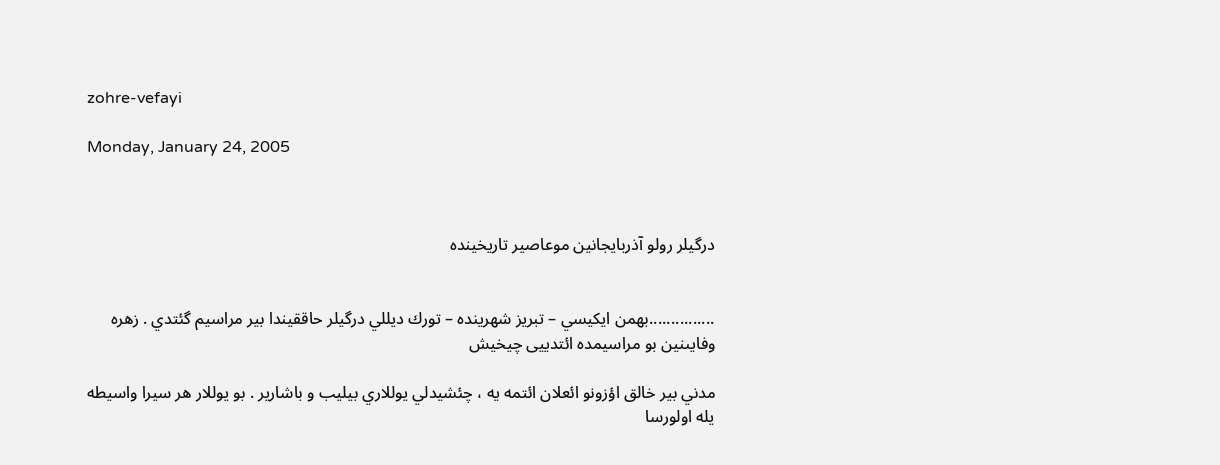zohre-vefayi

Monday, January 24, 2005



درگيلر رولو آذربايجانين موعاصير تاريخينده


...............بهمن ايكيسي – تبريز شهرينده – تورك ديللي درگيلر حاققيندا بير مراسيم گئتدي . زهره وفايىنين بو مراسيمده ائتدييى چيخيش

مدني بير خالق اؤزونو ائعلان ائتمه يه ، چئشيدلي يوللاري بيليب و باشارير . بو يوللار هر سيرا واسيطه يله اولورسا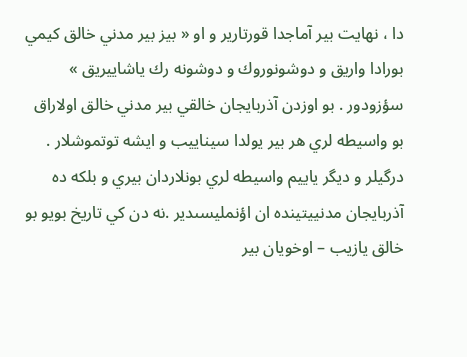دا ، نهايت بير آماجدا قورتارير و او « بيز بير مدني خالق كيمي بورادا واريق و دوشونوروك و دوشونه رك ياشاييريق » سؤزودور . بو اوزدن آذربايجان خالقي بير مدني خالق اولاراق بو واسيطه لري هر بير يولدا سيناييب و ايشه توتموشلار . درگيلر و ديگر ياييم واسيطه لري بونلاردان بيري و بلكه ده آذربايجان مدنييتينده ان اؤنمليسىدير .نه دن كي تاريخ بويو بو خالق يازيب – اوخويان بير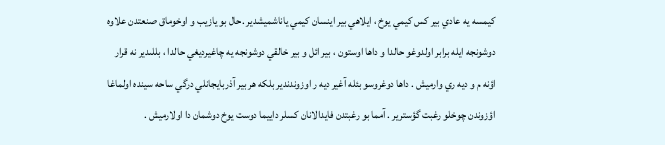كيمسه يه عادي بير كس كيمي يوخ ، ايلاهي بير اينسان كيمي ياناشميشدير .حال بو يازيب و اوخوماق صنعتدن علاوه دوشونجه ايله برابر اولدوغو حالدا و داها اوستون ، بير ائل و بير خالقي دوشونجه يه چاغيرديغي حالدا ، بللىدير نه قرار اؤنه م و ديه ري وارميش . داها دوغروسو بئله آغير ديه ر اوزوندندير بلكه هر بير آذربايجانلي درگي ساحه سينده اولماغا اؤزوندن چوخلو رغبت گؤسترير . آمما بو رغبتدن فايدالانان كسلر داييما دوست يوخ دوشمان دا اولارميش .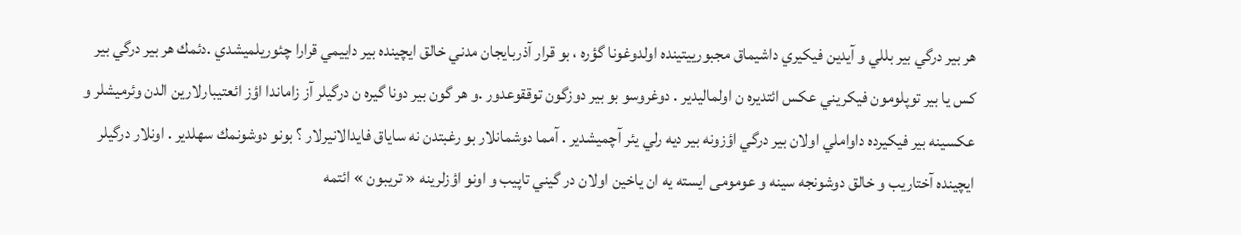هر بير درگي بير بللي و آيدين فيكيري داشيماق مجبورييتينده اولدوغونا گؤره ، بو قرار آذربايجان مدني خالق ايچينده بير داييمي قرارا چئوريلميشدي .دئمك هر بير درگي بير كس يا بير توپلومون فيكريني عكس ائتديره ن اولماليدير . دوغروسو بو بير دوزگون توققوعدور .و هر گون بير دونا گيره ن درگيلر آز زاماندا اؤز ائعتيبارلارين الدن وئرميشلر و عكسينه بير فيكيرده داواملي اولان بير درگي اؤزونه بير ديه رلي يئر آچميشدير . آمما دوشمانلار بو رغبتدن نه ساياق فايدالانيرلار ؟ بونو دوشونمك سهلدير . اونلار درگيلر ايچينده آختاريب و خالق دوشونجه سينه و عومومى ايسته يه ان ياخين اولان در گيني تاپيب و اونو اؤزلرينه « تريبون » ائتمه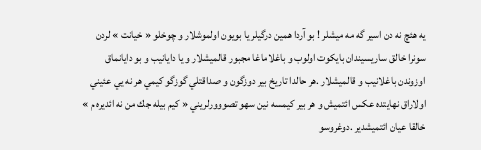يه هئچ نه دن اسير گه مه ميشلر ! بو آردا همين درگيلر يا بويون اولموشلار و چوخلو « خيانت » لردن سونرا خالق ساريسيندان بايكوت اولوب و باغلاماغا مجبور قالميشلار و يا دايانيب و بو دايانماق اوزوندن باغلانيب و قالميشلار .هر حالدا تاريخ بير دوزگون و صداقتلي گوزگو كيمي هر نه يي عئيني اولاراق نهايتده عكس ائتميش و هر بير كيمسه نين سهو تصووورلريني « كيم بيله جك من نه ائديره م » خالقا عيان ائتميشدير .دوغروسو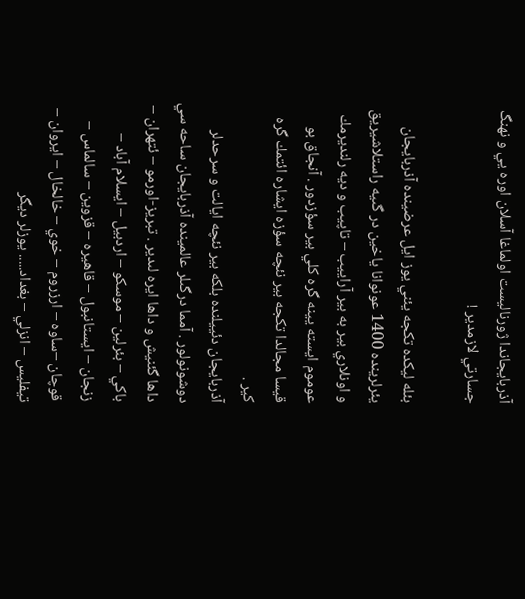آذربايجاندا ژورناليست اولماغا آسلان اوره يي و نهنگ جسارتي لازمدير !

بئله ليكده تكجه يئني يوز ايل عرضينده آذربايجان يئرلرينده 1400 عونوانا ياخين در گىيه راستلاشيريق و اونلاري بير به بير آراييب – تاپيب و ديه رلنديرمك عوموم ايسته يينه گره كلي بير سؤزدور . آنجاق بو قيسا مجالدا تكجه بير نئچه سؤزه ايشاره ائتمك گره كير .
آذربايجان دئييلنده بلكه بير نئچه ايالت و سرحدلر دوشونولور . آمما درگىلر عالمينده آذربايجان ساحه سي داها گئنيش و داها ايره لىدير . تبريز-اورمو – ئتهران – باكي – بئرلين – موسكو – اردبيل – ايسلام آباد – زنجان – ايستانبول – قاهيره – قزوين – سالماس – قوچان –ساوه – ارزروم – خوي – خالخال – ايروان – تيفليس – انزلي – بغداد..... يوزلر ديگر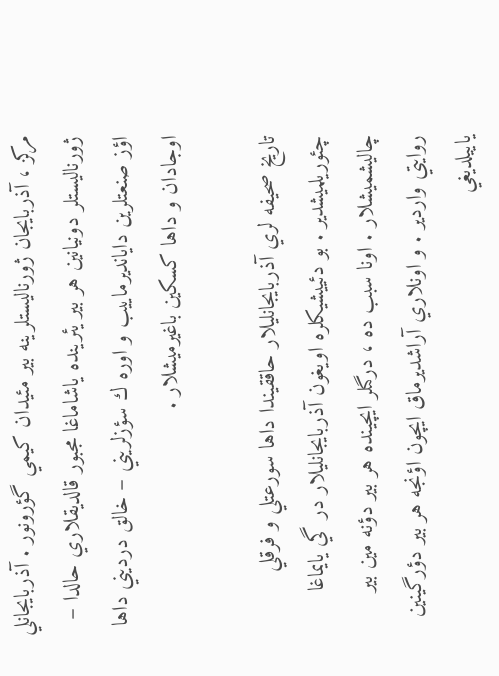مركز ، آذربايجان ژورناليستلرينه بير مئيدان كيمي گؤرونور . آذربايجانلي ژورناليستلر دونيانين هر بير يئرينده ياشاماغا مجبور قالديقلاري حالدا – اؤز صنعتلرين دايانديرماييب و اوره ك سؤزلريني – خالق درديني داها اوجادان و داها كسكين باغيرميشلار .

تاريخ صحيفه لري آذربايجانليلار حاققيندا داها سورعتلي و فرقلي چئوريلميشدير . بو دئييشيكلره اويغون آذربايجانليلار در گي يايماغا چاليشميشلار . اونا سبب ده ، درگىلر ايچينده هر بير دؤنه مين بير روايتي واردير . و اونلاري آراشديرماق ايچون اؤنجه هر بير دؤرگينين ياييلديغي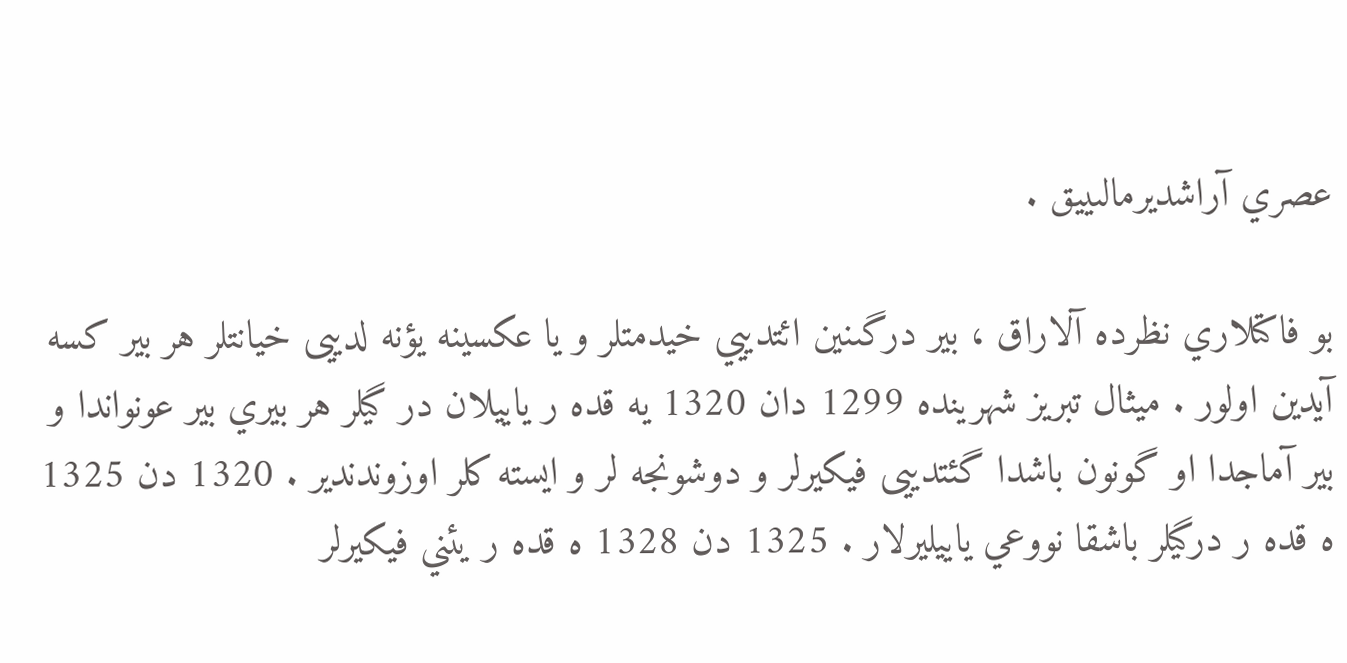عصري آراشديرمالىييق .

بو فاكتلاري نظرده آلاراق ، بير درگىنين ائتدييي خيدمتلر و يا عكسينه يؤنه لدييى خيانتلر هر بير كسه آيدين اولور . ميثال تبريز شهرينده 1299 دان 1320 يه قده ر ياييلان در گيلر هر بيري بير عونواندا و بير آماجدا او گونون باشدا گئتدييى فيكيرلر و دوشونجه لر و ايسته كلر اوزوندندير . 1320 دن 1325 ه قده ر درگيلر باشقا نووعي ياييليرلار . 1325 دن 1328 ه قده ر يئني فيكيرلر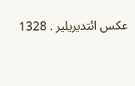عكس ائتديريلير . 1328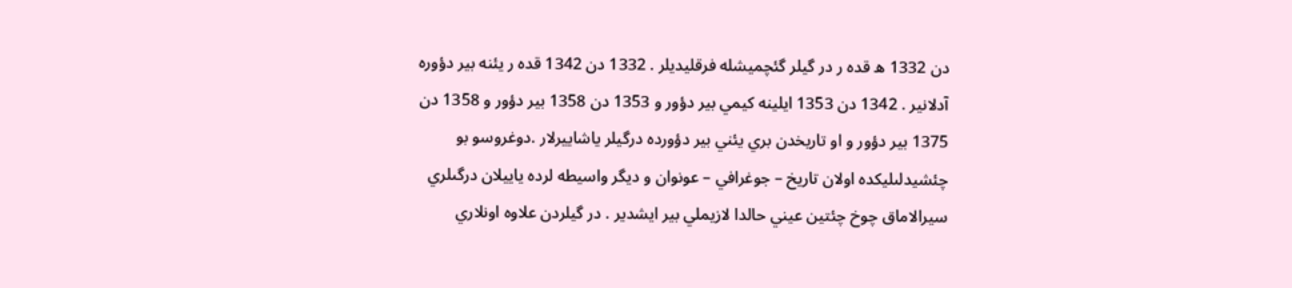دن 1332 ه قده ر در گيلر گئچميشله فرقليديلر . 1332 دن 1342 قده ر يئنه بير دؤوره آدلانير . 1342 دن 1353 ايلينه كيمي بير دؤور و 1353 دن 1358 بير دؤور و 1358 دن 1375 بير دؤور و او تاريخدن بري يئني بير دؤورده درگيلر ياشاييرلار .دوغروسو بو چئشيدلىليكده اولان تاريخ – جوغرافي – عونوان و ديگر واسيطه لرده ياييلان درگىلري سيرالاماق چوخ چئتين عيني حالدا لازيملي بير ايشدير . در گيلردن علاوه اونلاري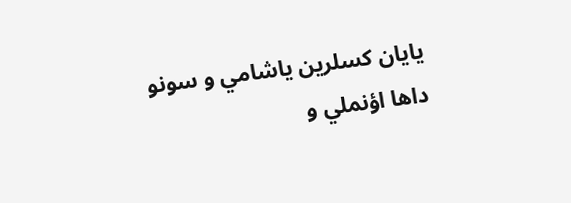يايان كسلرين ياشامي و سونو داها اؤنملي و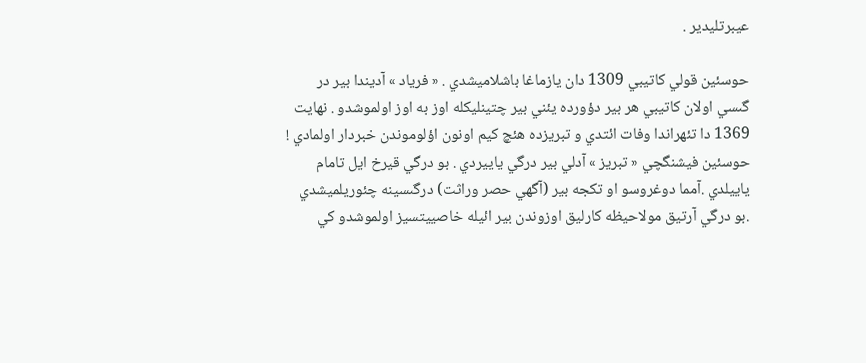عيبرتليدير .

حوسئين قولي كاتيبي 1309 دان يازماغا باشلاميشدي . « فرياد » آديندا بير در گىسي اولان كاتيبي هر بير دؤورده يئني بير چتينليكله اوز به اوز اولموشدو . نهايت 1369 دا تئهراندا وفات ائتدي و تبريزده هئچ كيم اونون اؤلوموندن خبردار اولمادي ! حوسئين فيشنگچي « تبريز » آدلي بير درگي ياييردي . بو درگي قيرخ ايل تامام ياييلدي .آمما دوغروسو او تكجه بير (آگهي حصر وراثت) درگىسينه چئوريلميشدي .بو درگي آرتيق مولاحيظه كارليق اوزوندن بير ائيله خاصييتسيز اولموشدو كي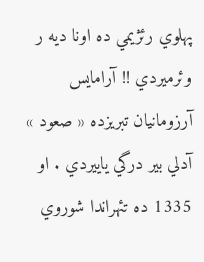پهلوي رئژيمي ده اونا ديه ر وئرميردي !! آرامايس آرزومانيان تبريزده « صعود » آدلي بير درگي ياييردي . او 1335 ده تئهراندا شوروي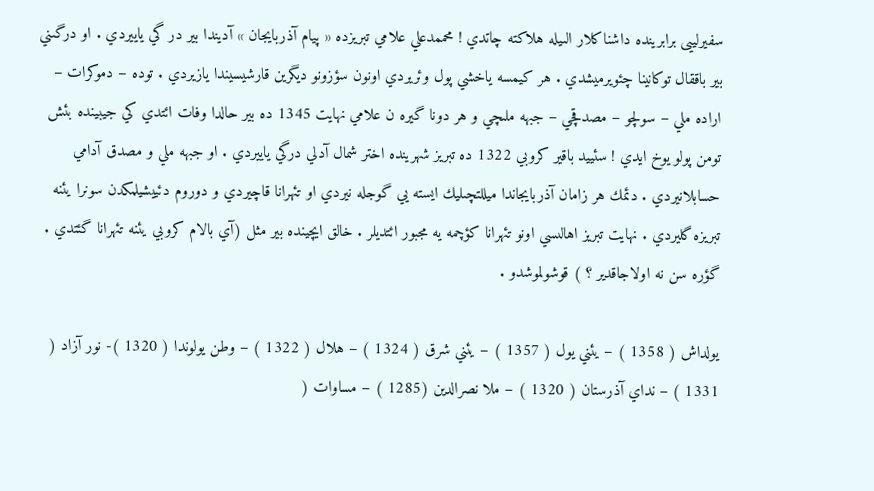سفيرلييى برابرينده داشناكلار الىيله هلاكته چاتدي ! محممدعلي علامي تبريزده « پيام آذربايجان » آديندا بير در گي ياييردي . او درگىني بير باققال توكانينا چئويرميشدي . هر كيمسه ياخشي پول وئريردي اونون سؤزونو ديگرين قارشيسيندا يازيردي . توده – دموكرات – اراده ملي – سولچو – مصدقچي – جبهه ملىچي و هر دونا گيره ن علامي نهايت 1345 ده بير حالدا وفات ائتدي كي جيبينده بئش تومن پولو يوخ ايدي ! سئييد باقير كروبي 1322 ده تبريز شهرينده اختر شمال آدلي درگي ياييردي . او جبهه ملي و مصدق آدامي حسابلانيردي . دئمك هر زامان آذربايجاندا ميللتچىليك ايسته يي گوجله نيردي او تئهرانا قاچيردي و دوروم دئييشيلمكدن سونرا يئنه تبريزه گليردي . نهايت تبريز اهالىسي اونو تئهرانا كؤچمه يه مجبور ائتديلر . خالق ايچينده بير مثل (آي بالام كروبي يئنه تئهرانا گئتدي . گؤره سن نه اولاجاقدير ؟ ) قوشولموشدو .

يولداش ( 1358 ) – يئني يول ( 1357 ) – يئني شرق ( 1324 ) – هلال ( 1322 ) – وطن يولوندا ( 1320 )- نور آزاد ( 1331 ) – نداي آذرستان ( 1320 ) – ملا نصرالدين (1285 ) – مساوات (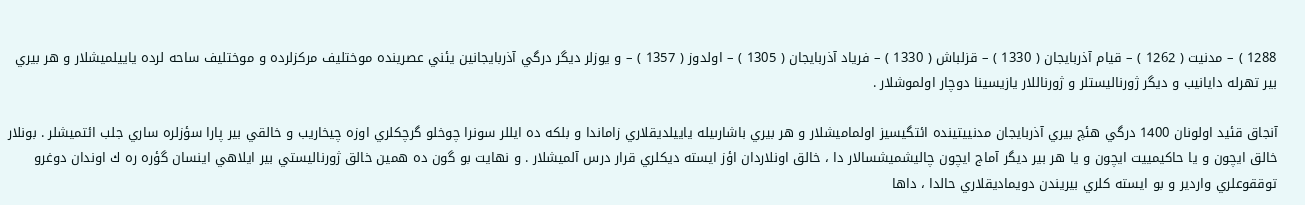1288 ) – مدنيت ( 1262 ) – قيام آذربايجان ( 1330 ) – قزلباش ( 1330 ) – فرياد آذربايجان ( 1305 ) – اولدوز ( 1357 ) – و يوزلر ديگر درگي آذربايجانين يئني عصرينده موختليف مركزلرده و موختليف ساحه لرده ياييلميشلار و هر بيري بير تهرله دايانيب و ديگر ژورناليستلر و ژورناللار يازيسينا دوچار اولموشلار .

آنجاق قئيد اولونان 1400 درگي هئچ بيري آذربايجان مدنييتينده ائتگيسيز اولماميشلار و هر بيري باشارىيله ياييلديقلاري زاماندا و بلكه ده ايللر سونرا چوخلو گرچكلري اوزه چيخاريب و خالقي بير پارا سؤزلره ساري جلب ائتميشلر . بونلار خالق ايچون و يا حاكيمييت ايچون و يا هر بير ديگر آماج ايچون چاليشميشسالار دا ، خالق اونلاردان اؤز ايسته ديكلري قرار درس آلميشلار . و نهايت بو گون ده همين خالق ژورناليستي بير ايلاهي اينسان گؤره ره ك اوندان دوغرو توققوعلري واردير و بو ايسته كلري بيريندن دويماديقلاري حالدا ، داها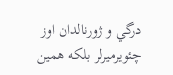درگي و ژورنالدان اوز چئويرميرلر بلكه همين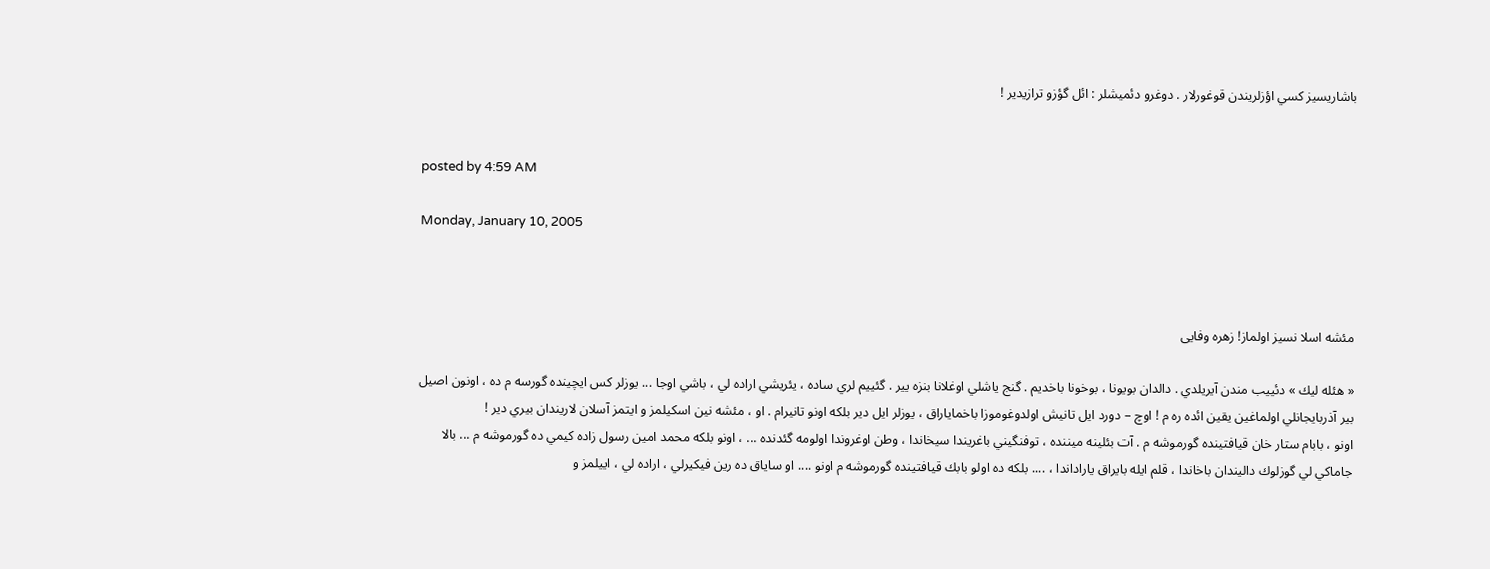باشاريسيز كسي اؤزلريندن قوغورلار . دوغرو دئميشلر : ائل گؤزو ترازيدير !


posted by 4:59 AM

Monday, January 10, 2005



مئشه اسلا نسيز اولماز! زهره وفایی

« هئله ليك » دئييب مندن آيريلدي . دالدان بويونا ، بوخونا باخديم . گنج ياشلي اوغلانا بنزه يير . گئييم لري ساده ، يئريشي اراده لي ، باشي اوجا ... يوزلر كس ايچينده گورسه م ده ، اونون اصيل بير آذربايجانلي اولماغين يقين ائده ره م ! اوچ – دورد ايل تانيش اولدوغوموزا باخماياراق ، يوزلر ايل دير بلكه اونو تانيرام . او ، مئشه نين اسكيلمز و ايتمز آسلان لاريندان بيري دير !
اونو ، بابام ستار خان قيافتينده گورموشه م . آت بئلينه ميننده ، توفنگيني باغريندا سيخاندا ، وطن اوغروندا اولومه گئدنده ... ، اونو بلكه محمد امين رسول زاده كيمي ده گورموشه م ... بالا جاماكي لي گوزلوك داليندان باخاندا ، قلم ايله بايراق ياراداندا ، .... بلكه ده اولو بابك قيافتينده گورموشه م اونو .... او ساياق ده رين فيكيرلي ، اراده لي ، اييلمز و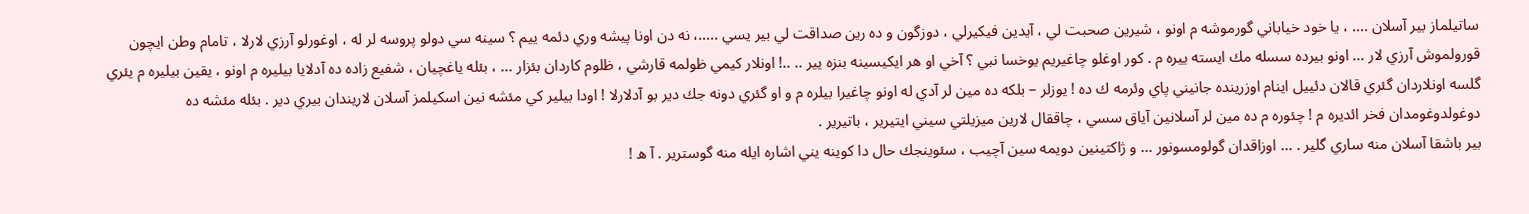ساتيلماز بير آسلان .... ، يا خود خياباني گورموشه م اونو ، شيرين صحبت لي ، آيدين فيكيرلي ، دوزگون و ده رين صداقت لي بير يسي .....، نه دن اونا پيشه وري دئمه ييم ؟ سينه سي دولو پروسه لر له ، اوغورلو آرزي لارلا ، تامام وطن ايچون قورولموش آرزي لار ... اونو بيرده سسله مك ايسته ييره م . كور اوغلو چاغيريم يوخسا نبي ؟ آخي او هر ايكيسينه بنزه يير .. ..! اونلار كيمي ظولمه قارشي ، ظلوم كاردان بئزار ... ، بئله ياغچيان ، شفيع زاده ده آدلايا بيليره م اونو ، يقين بيليره م يئري گلسه اونلاردان گئري قالان دئييل اينام اوزرينده جانيني پاي وئرمه ك ده ! يوزلر – بلكه ده مين لر آدي له اونو چاغيرا بيلره م و او گئري دونه جك دير بو آدلارلا ! اودا بيلير كي مئشه نين اسكيلمز آسلان لاريندان بيري دير . بئله مئشه ده دوغولدوغومدان فخر ائديره م ! چئوره م ده مين لر آسلانين آياق سسي ، چاققال لارين ميزيلتي سيني ايتيرير ، باتيرير .
بير باشقا آسلان منه ساري گلير . ... اوزاقدان گولومسونور ... و ژاكتينين دويمه سين آچيب ، سئوينجك حال دا كوينه يني اشاره ايله منه گوسترير . آ ه !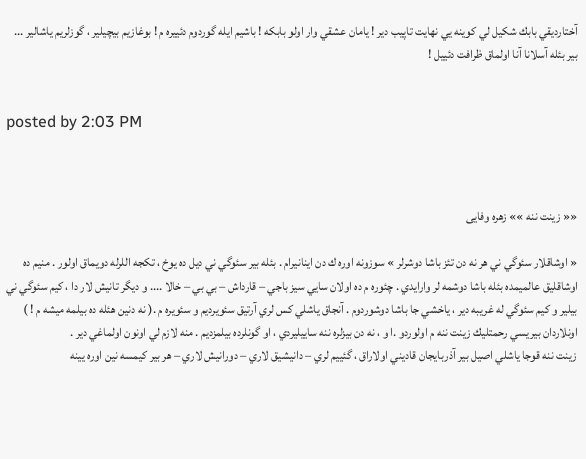آختارديقي بابك شكيل لي كوينه يي نهايت تاپيب دير ! يامان عشقي وار اولو بابكه ! باشيم ايله گوردوم دئييره م ! بوغازيم بيچيلير ، گوزلريم ياشالير ... بير بئله آسلانا آنا اولماق ظرافت دئييل !


posted by 2:03 PM



«« زينت ننه »» زهره وفایی

« اوشاقلار سئوگي ني هر نه دن تئز باشا دوشرلر » سوزونه اوره ك دن اينانيرام . بئله بير سئوگي ني ديل ده يوخ ، تكجه اللرله دويماق اولور . منيم ده اوشاقليق عالميمده بئله باشا دوشمه لر وارايدي . چئوره م ده اولان سايي سيز باجي – قارداش – بي بي – خالا .... و ديگر تانيش لار دا ، كيم سئوگي ني بيلير و كيم سئوگي له غريبه دير ، ياخشي جا باشا دوشوردوم . آنجاق ياشلي كس لري آرتيق سئويرديم و سئويره م .( نه دنين هئله ده بيلمه ميشه م ! ) اونلاردان بيريسي رحمتليك زينت ننه م اولوردو .ا و ، نه دن بيزلره ننه ساييليردي ، او گونلرده بيلمزديم . منه لازم لي اونون اولماغي دير .
زينت ننه قوجا ياشلي اصيل بير آذربايجان قاديني اولاراق ، گئييم لري – دانيشيق لاري – دورانيش لاري – هر بير كيمسه نين اوره يينه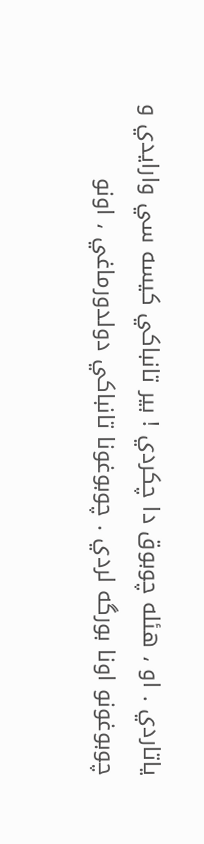ياتاردي . او ، هئله چوبوق دا چكردي ! بير تانباكي كيسه سي وارايدي و چوبوغونو اونا بورگه لردي . چوبوغونا تانباكي دولدورماغي ، اونو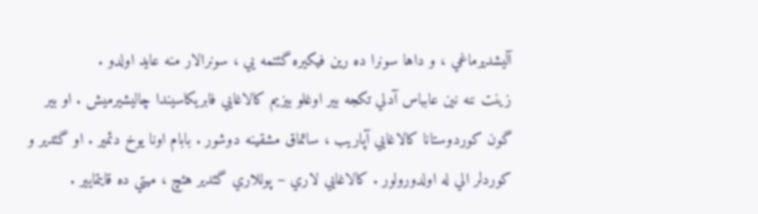آليشديرماغي ، و داها سونرا ده رين فيكيره گئتمه يي ، سونرالار منه عايد اولدو .
زينت ننه نين عابباس آدلي تكجه بير اوغلو بيزيم كالاغايي فابريكاسيندا چاليشيرميش . او بير گون كوردوستانا كالاغايي آپاريب ، ساتماق مشقينه دوشور . بابام اونا يوخ دئمير . او گئدير و كوردلر الي له اولدورولور . كالاغايي لاري – پوللاري گئدير هئچ ، ميتي ده قايتمايير .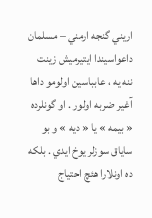اريني گنجه ارمني – مسلمان داعواسيندا ايتيرميش زينت ننه يه ، عابباسين اولومو داها آغير ضربه اولور . او گونلرده « بيمه » يا « ديه » و بو ساياق سوزلر يوخ ايدي . بلكه ده اونلارا هئچ احتياج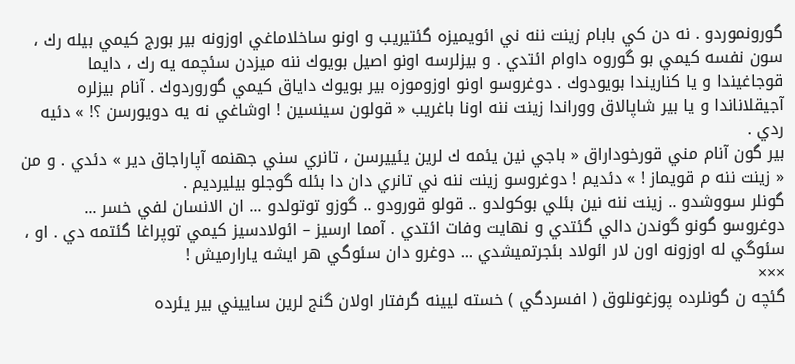گورونموردو . نه دن كي بابام زينت ننه ني ائويميزه گئتيريب و اونو ساخلاماغي اوزونه بير بورج كيمي بيله رك ، سون نفسه كيمي بو گوروه داوام ائتدي . و بيزلرسه اونو اصيل بويوك ننه ميزدن سئچمه يه رك ، دايما قوجاغيندا و يا كناريندا بويودوك . دوغروسو اونو اوزوموزه بير بويوك داياق كيمي گوروردوك . آنام بيزلره آجيقلاناندا و يا بير شاپالاق ووراندا زينت ننه اونا باغريب « قولون سينسين ! اوشاغي نه يه دويورسن ؟! » دئيه ردي .
بير گون آنام مني قورخوداراق « باجي نين يئمه ك لرين يئييرسن ، تانري سني جهنمه آپاراجاق دير » دئدي . و من « زينت ننه م قويماز ! » دئديم ! دوغروسو زينت ننه ني تانري دان دا بئله گوجلو بيليرديم .
گونلر سووشدو .. زينت ننه نين بئلي بوكولدو .. قولو قورودو .. گوزو توتولدو ... ان الانسان لفي خسر ... دوغروسو گونو گوندن دالي گئتدي و نهايت وفات ائتدي . آمما ارسيز – ائولادسيز كيمي توپراغا گئتمه دي . او ، سئوگي له اوزونه اون لار ائولاد بئجرتميشدي ... دوغرو دان سئوگي هر ايشه يارارميش !
×××
گئچه ن گونلرده پوزغونلوق ( افسردگي ) خسته ليينه گرفتار اولان گنج لرين ساييني بير يئرده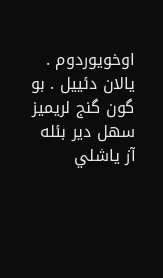اوخويوردوم . يالان دئييل . بو گون گنج لريميز سهل دير بئله آز ياشلي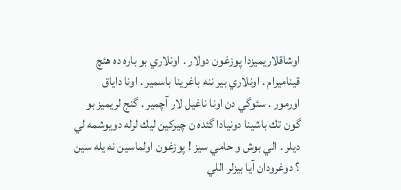اوشاقلاريميزدا پوزغون دولار . اونلاري بو باره ده هئچ قيناميرام . اونلاري بير ننه باغرينا باسمير . اونا داياق اورمور . سئوگي دن اونا ناغيل لار آچمير . گنج لريميز بو گون تك باشينا دونيادا گئده ن چيركين ليك لرله دويوشمه لي ديلر . الي بوش و حامي سيز ! پوزغون اولماسين نه يله سين ؟ دوغرودان آيا بيزلر اللي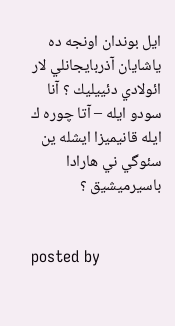ايل بوندان اونجه ده ياشايان آذربايجانلي لار ائولادي دئييليك ؟ آنا سودو ايله – آتا چوره ك ايله قانيميزا ايشله ين سئوگي ني هارادا باسيرميشيق ؟


posted by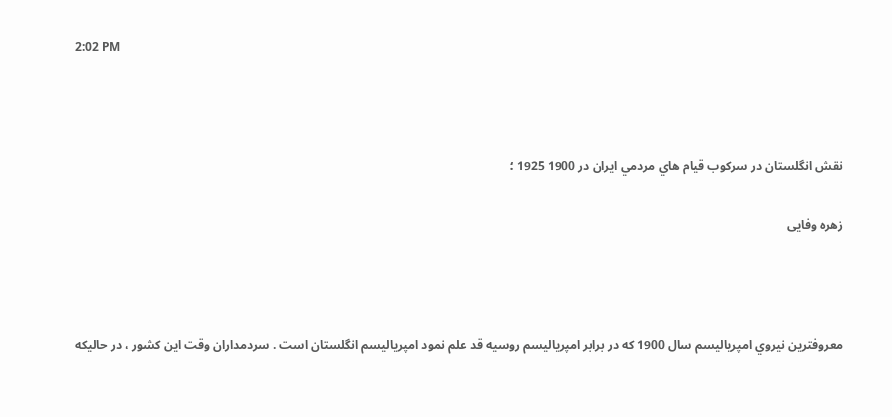2:02 PM



نقش انگلستان در سركوب قيام هاي مردمي ايران در 1900 1925 ؛

زهره وفایی



معروفترين نيروي امپرياليسم سال 1900 كه در برابر امپرياليسم روسيه قد علم نمود امپرياليسم انگلستان است . سردمداران وقت اين كشور ، در حاليكه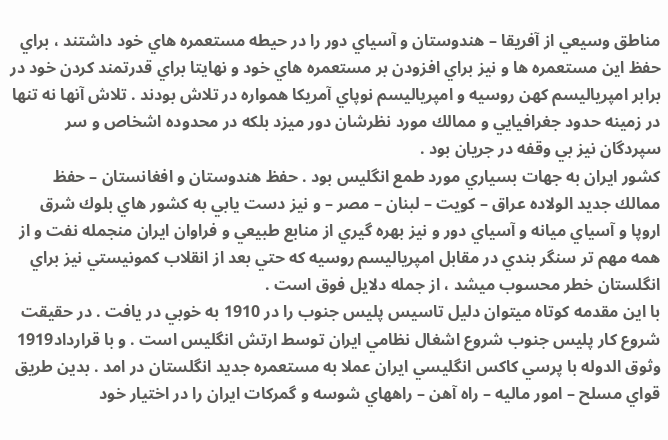مناطق وسيعي از آفريقا – هندوستان و آسياي دور را در حيطه مستعمره هاي خود داشتند ، براي حفظ اين مستعمره ها و نيز براي افزودن بر مستعمره هاي خود و نهايتا براي قدرتمند كردن خود در برابر امپرياليسم كهن روسيه و امپرياليسم نوپاي آمريكا همواره در تلاش بودند . تلاش آنها نه تنها در زمينه حدود جغرافيايي و ممالك مورد نظرشان دور ميزد بلكه در محدوده اشخاص و سر سپردگان نيز بي وقفه در جريان بود .
كشور ايران به جهات بسياري مورد طمع انگليس بود . حفظ هندوستان و افغانستان – حفظ ممالك جديد الولاده عراق – كويت – لبنان – مصر – و نيز دست يابي به كشور هاي بلوك شرق اروپا و آسياي ميانه و آسياي دور و نيز بهره گيري از منابع طبيعي و فراوان ايران منجمله نفت و از همه مهم تر سنگر بندي در مقابل امپرياليسم روسيه كه حتي بعد از انقلاب كمونيستي نيز براي انگلستان خطر محسوب ميشد ، از جمله دلايل فوق است .
با اين مقدمه كوتاه ميتوان دليل تاسيس پليس جنوب را در 1910 به خوبي در يافت . در حقيقت شروع كار پليس جنوب شروع اشغال نظامي ايران توسط ارتش انگليس است . و با قرارداد1919 وثوق الدوله با پرسي كاكس انگليسي ايران عملا به مستعمره جديد انگلستان در امد . بدين طريق قواي مسلح – امور ماليه – راه آهن – راههاي شوسه و گمركات ايران را در اختيار خود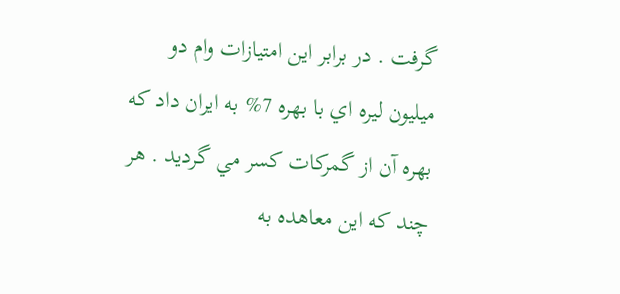گرفت . در برابر اين امتيازات وام دو ميليون ليره اي با بهره 7% به ايران داد كه بهره آن از گمركات كسر مي گرديد . هر چند كه اين معاهده به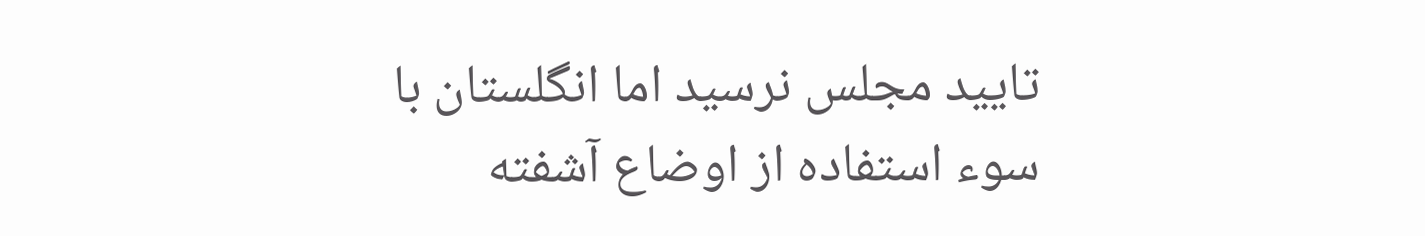تاييد مجلس نرسيد اما انگلستان با سوء استفاده از اوضاع آشفته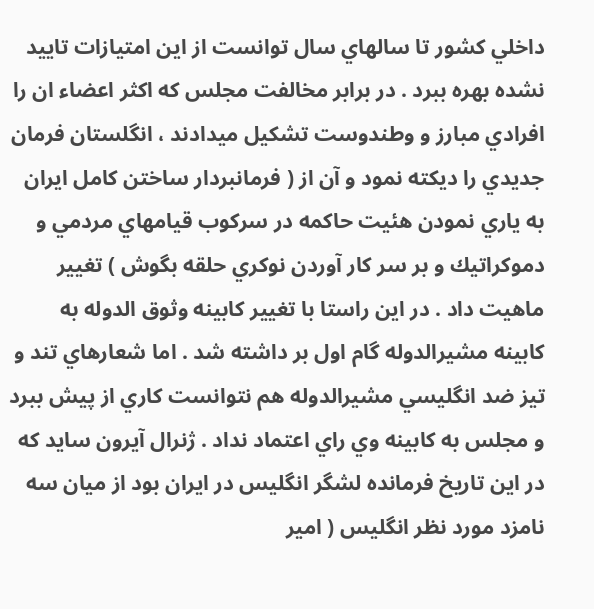داخلي كشور تا سالهاي سال توانست از اين امتيازات تاييد نشده بهره ببرد . در برابر مخالفت مجلس كه اكثر اعضاء ان را افرادي مبارز و وطندوست تشكيل ميدادند ، انگلستان فرمان جديدي را ديكته نمود و آن از ( فرمانبردار ساختن كامل ايران به ياري نمودن هئيت حاكمه در سركوب قيامهاي مردمي و دموكراتيك و بر سر كار آوردن نوكري حلقه بگوش ) تغيير ماهيت داد . در اين راستا با تغيير كابينه وثوق الدوله به كابينه مشيرالدوله گام اول بر داشته شد . اما شعارهاي تند و تيز ضد انگليسي مشيرالدوله هم نتوانست كاري از پيش ببرد و مجلس به كابينه وي راي اعتماد نداد . ژنرال آيرون سايد كه در اين تاريخ فرمانده لشگر انگليس در ايران بود از ميان سه نامزد مورد نظر انگليس ( امير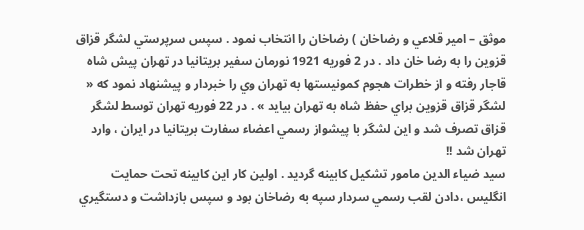موثق – امير قلاعي و رضاخان ) رضاخان را انتخاب نمود . سپس سرپرستي لشگر قزاق قزوين را به رضا خان داد . در 2 فوريه 1921 نورمان سفير بريتانيا در تهران پيش شاه قاجار رفته و از خطرات هجوم كمونيستها به تهران وي را خبردار و پيشنهاد نمود كه « لشگر قزاق قزوين براي حفظ شاه به تهران بيايد » . در 22 فوريه تهران توسط لشگر قزاق تصرف شد و اين لشگر با پيشواز رسمي اعضاء سفارت بريتانيا در ايران ، وارد تهران شد !!
سيد ضياء الدين مامور تشكيل كابينه گرديد . اولين كار اين كابينه تحت حمايت انگليس ،دادن لقب رسمي سردار سپه به رضاخان بود و سپس بازداشت و دستگيري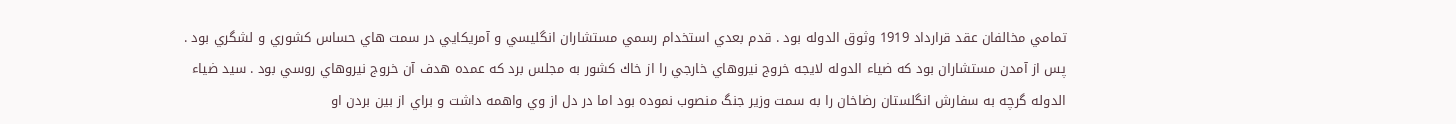تمامي مخالفان عقد قرارداد 1919 وثوق الدوله بود . قدم بعدي استخدام رسمي مستشاران انگليسي و آمريكايي در سمت هاي حساس كشوري و لشگري بود . پس از آمدن مستشاران بود كه ضياء الدوله لايجه خروج نيروهاي خارجي را از خاك كشور به مجلس برد كه عمده هدف آن خروج نيروهاي روسي بود . سيد ضياء الدوله گرچه به سفارش انگلستان رضاخان را به سمت وزير جنگ منصوب نموده بود اما در دل از وي واهمه داشت و براي از بين بردن او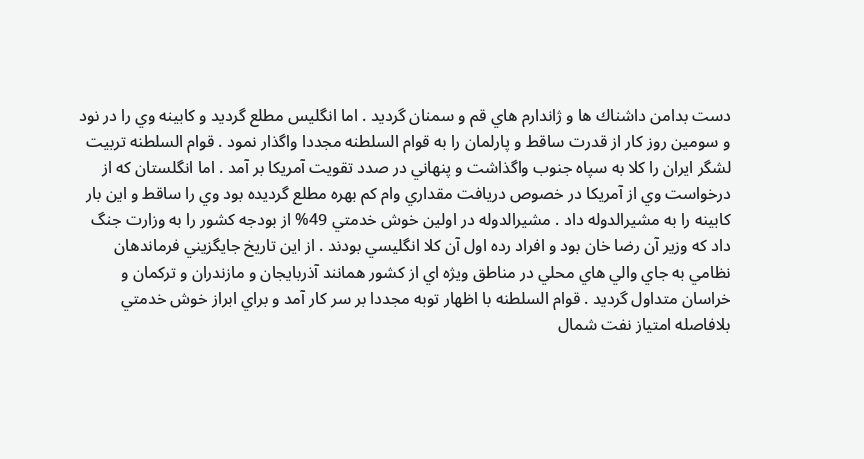دست بدامن داشناك ها و ژاندارم هاي قم و سمنان گرديد . اما انگليس مطلع گرديد و كابينه وي را در نود و سومين روز كار از قدرت ساقط و پارلمان را به قوام السلطنه مجددا واگذار نمود . قوام السلطنه تربيت لشگر ايران را كلا به سپاه جنوب واگذاشت و پنهاني در صدد تقويت آمريكا بر آمد . اما انگلستان كه از درخواست وي از آمريكا در خصوص دريافت مقداري وام كم بهره مطلع گرديده بود وي را ساقط و اين بار كابينه را به مشيرالدوله داد . مشيرالدوله در اولين خوش خدمتي 49% از بودجه كشور را به وزارت جنگ داد كه وزير آن رضا خان بود و افراد رده اول آن كلا انگليسي بودند . از اين تاريخ جايگزيني فرماندهان نظامي به جاي والي هاي محلي در مناطق ويژه اي از كشور همانند آذربايجان و مازندران و تركمان و خراسان متداول گرديد . قوام السلطنه با اظهار توبه مجددا بر سر كار آمد و براي ابراز خوش خدمتي بلافاصله امتياز نفت شمال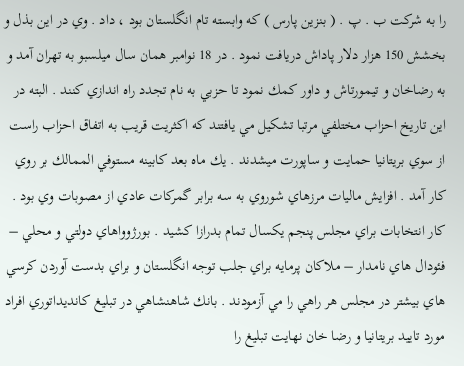را به شركت ب . پ . ( بنزين پارس ) كه وابسته تام انگلستان بود ، داد . وي در اين بذل و بخشش 150 هزار دلار پاداش دريافت نمود . در 18 نوامبر همان سال ميلسبو به تهران آمد و به رضاخان و تيمورتاش و داور كمك نمود تا حزبي به نام تجدد راه اندازي كنند . البته در اين تاريخ احزاب مختلفي مرتبا تشكيل مي يافتند كه اكثريت قريب به اتفاق احزاب راست از سوي بريتانيا حمايت و ساپورت ميشدند . يك ماه بعد كابينه مستوفي الممالك بر روي كار آمد . افزايش ماليات مرزهاي شوروي به سه برابر گمركات عادي از مصوبات وي بود . كار انتخابات براي مجلس پنجم يكسال تمام بدرازا كشيد . بورژوواهاي دولتي و محلي – فئودال هاي نامدار – ملاكان پرمايه براي جلب توجه انگلستان و براي بدست آوردن كرسي هاي بيشتر در مجلس هر راهي را مي آزمودند . بانك شاهنشاهي در تبليغ كانديداتوري افراد مورد تاييد بريتانيا و رضا خان نهايت تبليغ را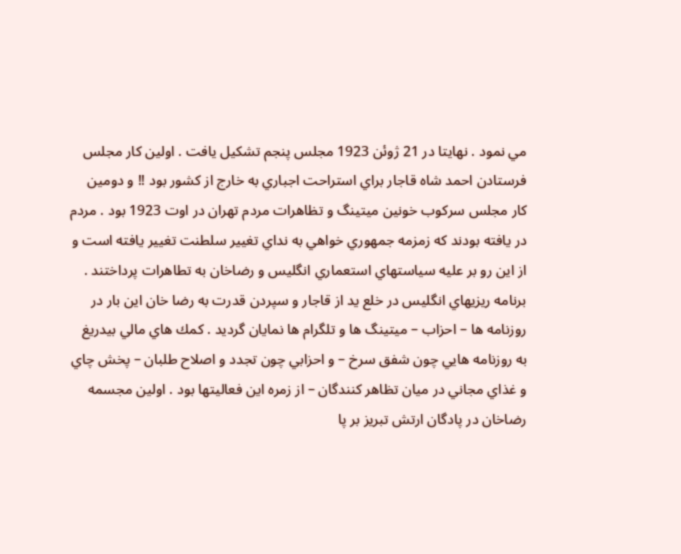مي نمود . نهايتا در 21 ژوئن 1923 مجلس پنجم تشكيل يافت . اولين كار مجلس فرستادن احمد شاه قاجار براي استراحت اجباري به خارج از كشور بود !! و دومين كار مجلس سركوب خونين ميتينگ و تظاهرات مردم تهران در اوت 1923 بود . مردم در يافته بودند كه زمزمه جمهوري خواهي به نداي تغيير سلطنت تغيير يافته است و از اين رو بر عليه سياستهاي استعماري انگليس و رضاخان به تطاهرات پرداختند .
برنامه ريزيهاي انگليس در خلع يد از قاجار و سپردن قدرت به رضا خان اين بار در روزنامه ها – احزاب – ميتينگ ها و تلگرام ها نمايان گرديد . كمك هاي مالي بيدريغ به روزنامه هايي چون شفق سرخ – و احزابي چون تجدد و اصلاح طلبان – پخش چاي و غذاي مجاني در ميان تظاهر كنندگان – از زمره اين فعاليتها بود . اولين مجسمه رضاخان در پادگان ارتش تبريز بر پا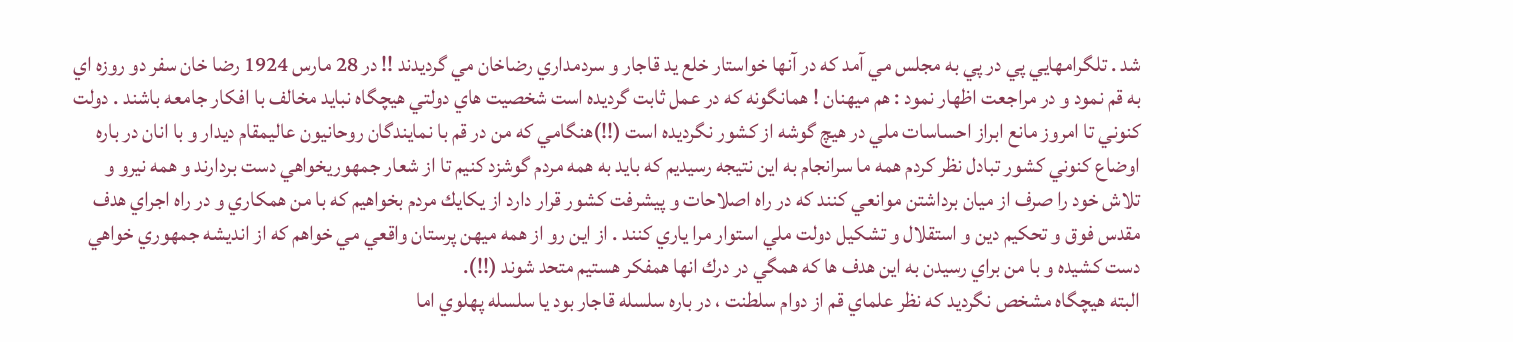شد . تلگرامهايي پي در پي به مجلس مي آمد كه در آنها خواستار خلع يد قاجار و سردمداري رضاخان مي گرديدند !! در 28 مارس 1924 رضا خان سفر دو روزه اي به قم نمود و در مراجعت اظهار نمود : هم ميهنان ! همانگونه كه در عمل ثابت گرديده است شخصيت هاي دولتي هيچگاه نبايد مخالف با افكار جامعه باشند . دولت كنوني تا امروز مانع ابراز احساسات ملي در هيچ گوشه از كشور نگرديده است (!!)هنگامي كه من در قم با نمايندگان روحانيون عاليمقام ديدار و با انان در باره اوضاع كنوني كشور تبادل نظر كردم همه ما سرانجام به اين نتيجه رسيديم كه بايد به همه مردم گوشزد كنيم تا از شعار جمهوريخواهي دست بردارند و همه نيرو و تلاش خود را صرف از ميان برداشتن موانعي كنند كه در راه اصلاحات و پيشرفت كشور قرار دارد از يكايك مردم بخواهيم كه با من همكاري و در راه اجراي هدف مقدس فوق و تحكيم دين و استقلال و تشكيل دولت ملي استوار مرا ياري كنند . از اين رو از همه ميهن پرستان واقعي مي خواهم كه از انديشه جمهوري خواهي دست كشيده و با من براي رسيدن به اين هدف ها كه همگي در درك انها همفكر هستيم متحد شوند (!!).
البته هيچگاه مشخص نگرديد كه نظر علماي قم از دوام سلطنت ، در باره سلسله قاجار بود يا سلسله پهلوي اما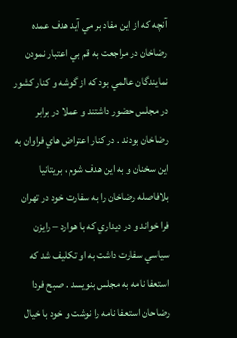آنچه كه از اين مفاد بر مي آيد هدف عمده رضاخان در مراجعت به قم بي اعتبار نمودن نمايندگان عالمي بود كه از گوشه و كنار كشور در مجلس حضور داشتند و عملا در برابر رضاخان بودند . در كنار اعتراض هاي فراوان به اين سخنان و به اين هدف شوم ، بريتانيا بلافاصله رضاخان را به سفارت خود در تهران فرا خواند و در ديداري كه با هوارد – رايزن سياسي سفارت داشت به او تكليف شد كه استعفا نامه به مجلس بنويسد . صبح فردا رضاحان استعفا نامه را نوشت و خود با خيال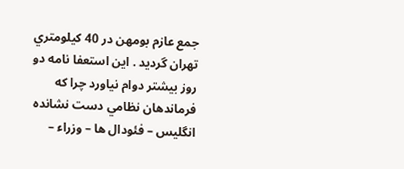جمع عازم بومهن در 40 كيلومتري تهران گرديد . اين استعفا نامه دو روز بيشتر دوام نياورد چرا كه فرماندهان نظامي دست نشانده انگليس – فئودال ها – وزراء –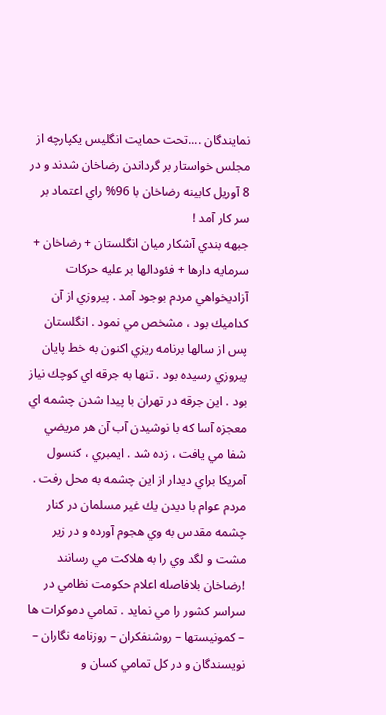نمايندگان ....تحت حمايت انگليس يكپارچه از مجلس خواستار بر گرداندن رضاخان شدند و در 8 آوريل كابينه رضاخان با 96% راي اعتماد بر سر كار آمد !
جبهه بندي آشكار ميان انگلستان + رضاخان + سرمايه دارها + فئودالها بر عليه حركات آزاديخواهي مردم بوجود آمد . پيروزي از آن كداميك بود ، مشخص مي نمود . انگلستان پس از سالها برنامه ريزي اكنون به خط پايان پيروزي رسيده بود . تنها به جرقه اي كوچك نياز بود . اين جرقه در تهران با پيدا شدن چشمه اي معجزه آسا كه با نوشيدن آب آن هر مريضي شفا مي يافت ، زده شد . ايمبري ، كنسول آمريكا براي ديدار از اين چشمه به محل رفت . مردم عوام با ديدن يك غير مسلمان در كنار چشمه مقدس به وي هجوم آورده و در زير مشت و لگد وي را به هلاكت مي رسانند !رضاخان بلافاصله اعلام حكومت نظامي در سراسر كشور را مي نمايد . تمامي دموكرات ها – كمونيستها – روشنفكران – روزنامه نگاران – نويسندگان و در كل تمامي كسان و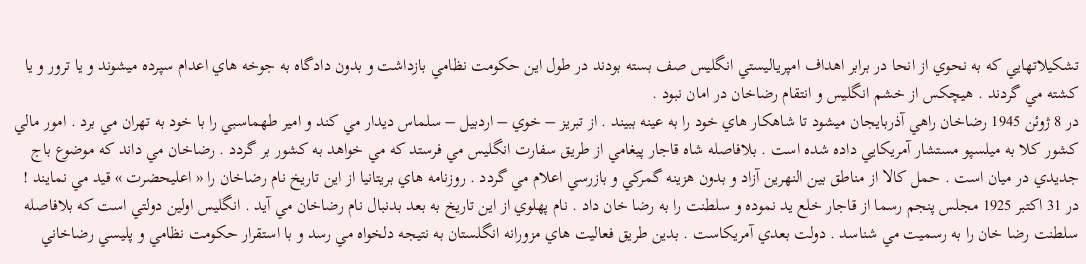تشكيلاتهايي كه به نحوي از انحا در برابر اهداف امپرياليستي انگليس صف بسته بودند در طول اين حكومت نظامي بازداشت و بدون دادگاه به جوخه هاي اعدام سپرده ميشوند و يا ترور و يا كشته مي گردند . هيچكس از خشم انگليس و انتقام رضاخان در امان نبود .
در 8 ژوئن 1945 رضاخان راهي آذربايجان ميشود تا شاهكار هاي خود را به عينه ببيند . از تبريز – خوي – اردبيل – سلماس ديدار مي كند و امير طهماسبي را با خود به تهران مي برد . امور مالي كشور كلا به ميلسپو مستشار آمريكايي داده شده است . بلافاصله شاه قاجار پيغامي از طريق سفارت انگليس مي فرستد كه مي خواهد به كشور بر گردد . رضاخان مي داند كه موضوع باج جديدي در ميان است . حمل كالا از مناطق بين النهرين آزاد و بدون هزينه گمركي و بازرسي اعلام مي گردد . روزنامه هاي بريتانيا از اين تاريخ نام رضاخان را « اعليحضرت » قيد مي نمايند !
در 31 اكتبر 1925 مجلس پنجم رسما از قاجار خلع يد نموده و سلطنت را به رضا خان داد . نام پهلوي از اين تاريخ به بعد بدنبال نام رضاخان مي آيد . انگليس اولين دولتي است كه بلافاصله سلطنت رضا خان را به رسميت مي شناسد . دولت بعدي آمريكاست . بدين طريق فعاليت هاي مزورانه انگلستان به نتيجه دلخواه مي رسد و با استقرار حكومت نظامي و پليسي رضاخاني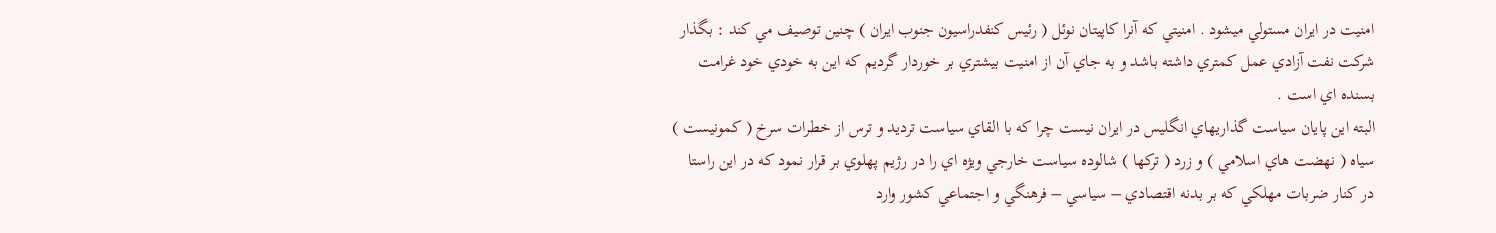امنيت در ايران مستولي ميشود . امنيتي كه آنرا كاپيتان نوئل ( رئيس كنفدراسيون جنوب ايران ) چنين توصيف مي كند : بگذار شركت نفت آزادي عمل كمتري داشته باشد و به جاي آن از امنيت بيشتري بر خوردار گرديم كه اين به خودي خود غرامت بسنده اي است .
البته اين پايان سياست گذاريهاي انگليس در ايران نيست چرا كه با القاي سياست ترديد و ترس از خطرات سرخ ( كمونيست ) سياه ( نهضت هاي اسلامي ) و زرد ( تركها ) شالوده سياست خارجي ويژه اي را در رژيم پهلوي بر قرار نمود كه در اين راستا در كنار ضربات مهلكي كه بر بدنه اقتصادي – سياسي – فرهنگي و اجتماعي كشور وارد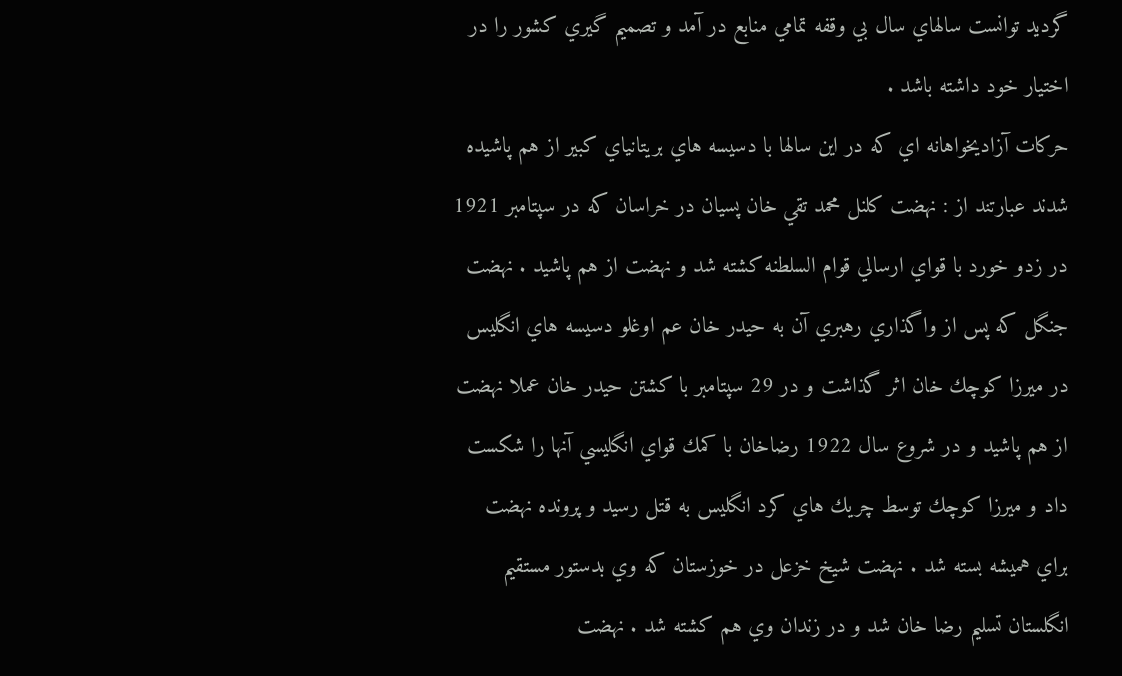گرديد توانست سالهاي سال بي وقفه تمامي منابع در آمد و تصميم گيري كشور را در اختيار خود داشته باشد .
حركات آزاديخواهانه اي كه در اين سالها با دسيسه هاي بريتانياي كبير از هم پاشيده شدند عبارتند از : نهضت كلنل محمد تقي خان پسيان در خراسان كه در سپتامبر 1921 در زدو خورد با قواي ارسالي قوام السلطنه كشته شد و نهضت از هم پاشيد . نهضت جنگل كه پس از واگذاري رهبري آن به حيدر خان عم اوغلو دسيسه هاي انگليس در ميرزا كوچك خان اثر گذاشت و در 29 سپتامبر با كشتن حيدر خان عملا نهضت از هم پاشيد و در شروع سال 1922 رضاخان با كمك قواي انگليسي آنها را شكست داد و ميرزا كوچك توسط چريك هاي كرد انگليس به قتل رسيد و پرونده نهضت براي هميشه بسته شد . نهضت شيخ خزعل در خوزستان كه وي بدستور مستقيم انگلستان تسليم رضا خان شد و در زندان وي هم كشته شد . نهضت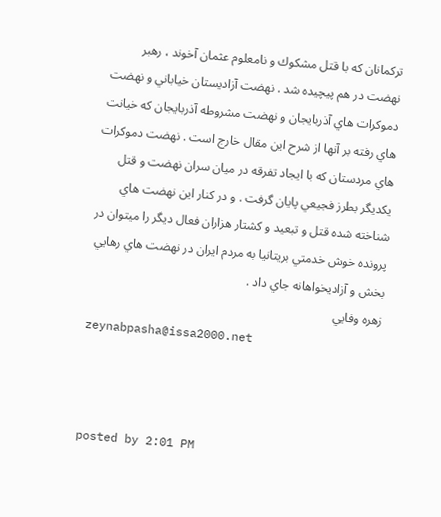تركمانان كه با قتل مشكوك و نامعلوم عثمان آخوند ، رهبر نهضت در هم پيچيده شد . نهضت آزاديستان خياباني و نهضت دموكرات هاي آذربايجان و نهضت مشروطه آذربايجان كه خيانت هاي رفته بر آنها از شرح اين مقال خارج است . نهضت دموكرات هاي مردستان كه با ايجاد تفرقه در ميان سران نهضت و قتل يكديگر بطرز فجيعي پايان گرفت . و در كنار اين نهضت هاي شناخته شده قتل و تبعيد و كشتار هزاران فعال ديگر را ميتوان در پرونده خوش خدمتي بريتانيا به مردم ايران در نهضت هاي رهايي بخش و آزاديخواهانه جاي داد .
زهره وفايي
zeynabpasha@issa2000.net



posted by 2:01 PM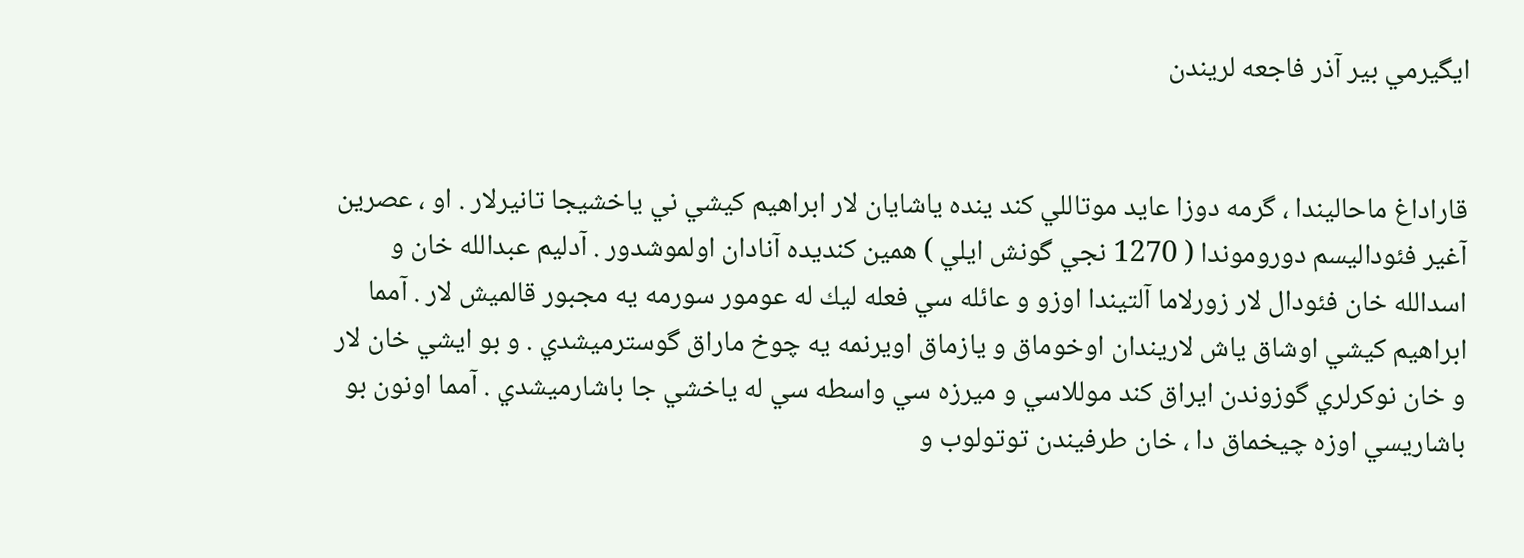ايگيرمي بير آذر فاجعه لريندن


قاراداغ ماحاليندا ، گرمه دوزا عايد موتاللي كند ينده ياشايان لار ابراهيم كيشي ني ياخشيجا تانيرلار . او ، عصرين آغير فئوداليسم دوروموندا ( 1270 نجي گونش ايلي ) همين كنديده آنادان اولموشدور . آدليم عبدالله خان و اسدالله خان فئودال لار زورلاما آلتيندا اوزو و عائله سي فعله ليك له عومور سورمه يه مجبور قالميش لار . آمما ابراهيم كيشي اوشاق ياش لاريندان اوخوماق و يازماق اويرنمه يه چوخ ماراق گوسترميشدي . و بو ايشي خان لار و خان نوكرلري گوزوندن ايراق كند موللاسي و ميرزه سي واسطه سي له ياخشي جا باشارميشدي . آمما اونون بو باشاريسي اوزه چيخماق دا ، خان طرفيندن توتولوب و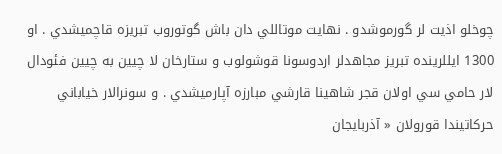چوخلو اذيت لر گورموشدو . نهايت موتاللي دان باش گوتوروب تبريزه قاچميشدي . او 1300 ايللرينده تبريز مجاهدلر اردوسونا قوشولوب و ستارخان لا چيين به چيين فئودال لار حامي سي اولان قجر شاهينا قارشي مبارزه آپارميشدي . و سونرالار خياباني حركاتيندا قورولان « آذربايجان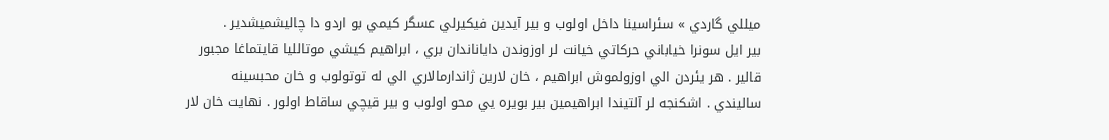ميللي گاردي » سئراسينا داخل اولوب و بير آيدين فيكيرلي عسگر كيمي بو اردو دا چاليشميشدير .
بير ايل سونرا خياباني حركاتي خيانت لر اوزوندن داياناندان بري ، ابراهيم كيشي موتالليا قايتماغا مجبور قالير . هر يئردن الي اوزولموش ابراهيم ، خان لارين ژاندارمالاري الي له توتولوب و خان محبسينه ساليندي . اشكنجه لر آلتيندا ابراهيمين بير بويره يي محو اولوب و بير قيچي ساقاط اولور . نهايت خان لار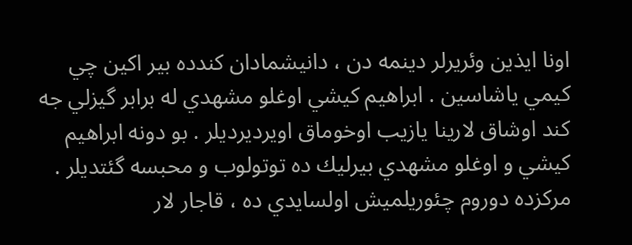اونا ايذين وئريرلر دينمه دن ، دانيشمادان كندده بير اكين چي كيمي ياشاسين . ابراهيم كيشي اوغلو مشهدي له برابر گيزلي جه كند اوشاق لارينا يازيب اوخوماق اويرديرديلر . بو دونه ابراهيم كيشي و اوغلو مشهدي بيرليك ده توتولوب و محبسه گئتديلر .
مركزده دوروم چئوريلميش اولسايدي ده ، قاجار لار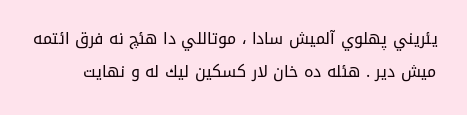يئريني پهلوي آلميش سادا ، موتاللي دا هئچ نه فرق ائتمه ميش دير . هئله ده خان لار كسكين ليك له و نهايت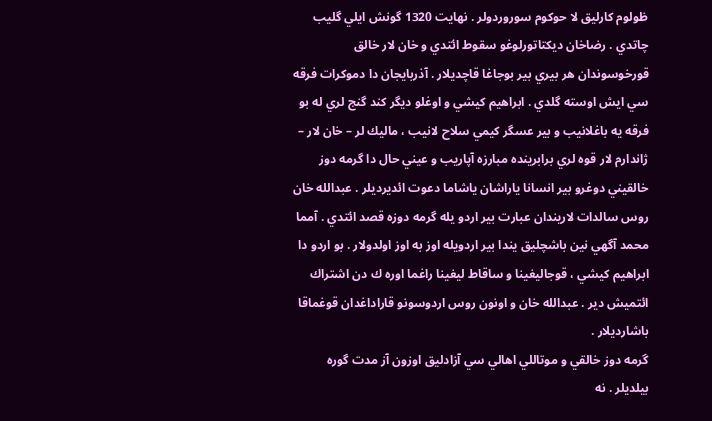ظولوم كارليق لا حوكوم سوروردولر . نهايت 1320 گونش ايلي گليب چاتدي . رضاخان ديكتاتورلوغو سقوط ائتدي و خان لار خالق قورخوسوندان هر بيري بير بوجاغا قاچديلار . آذربايجان دا دموكرات فرقه سي ايش اوسته گلدي . ابراهيم كيشي و اوغلو ديگر كند گنج لري له بو فرقه يه باغلانيب و بير عسگر كيمي سلاح لانيب ، ماليك لر – خان لار – ژاندارم لار قوه لري برابرينده مبارزه آپاريب و عيني حال دا گرمه دوز خالقيني دوغرو بير انسانا ياراشان ياشاما دعوت ائديرديلر . عبدالله خان روس سالدات لاريندان عبارت بير اردو يله گرمه دوزه قصد ائتدي . آمما محمد آگهي نين باشچليق يندا بير اردويله اوز به اوز اولدولار . بو اردو دا ابراهيم كيشي ، قوجاليغينا و ساقاط ليغينا راغما اوره ك دن اشتراك ائتميش دير . عبدالله خان و اونون روس اردوسونو قاراداغدان قوغماقا باشارديلار .
گرمه دوز خالقي و موتاللي اهالي سي آزادليق اوزون آز مدت گوره بيلديلر . نه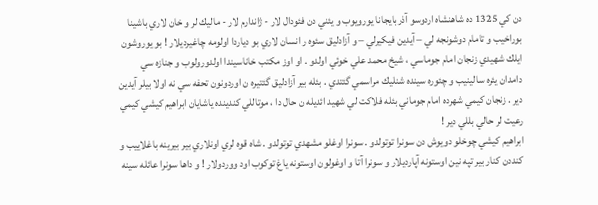دن كي 1325 ده شاهنشاه اردوسو آذربايجانا يورويوب و يئني دن فئودال لار - ژاندارم لار - ماليك لر و خان لاري باشينا بوراخيب و تامام دوشونجه لي – آيدين فيكيرلي – و آزادليق سئوه ر انسان لاري بو دياردا اولومه چاغيرديلار ! بو يوروشون ايلك شهيدي زنجان امام جوماسي ، شيخ محمد علي خوئي اولدو . او اوز مكتب خاناسيندا اولدورولوب و جنازه سي دامدان يئره سالينيب و چئوره سينده شنليك مراسمي گئتدي . بئله بير آزادليق گئتيره ن اوردونون تحفه سي نه اولا بيلر آيدين دير . زنجان كيمي شهرده امام جوماني بئله فلاكت لي شهيد ائديله ن حال دا ، موتاللي كندينده ياشايان ابراهيم كيشي كيمي رعيت لر حالي بللي دير !
ابراهيم كيشي چوخلو دويوش دن سونرا توتولدو . سونرا اوغلو مشهدي توتولدو . شاه قوه لري اونلاري بير بيرينه باغلاييب و كنددن كنار بير تپه نين اوستونه آپارديلار و سونرا آتا و اوغولون اوستونه ياغ توكوب اود ووردولار ! و داها سونرا عائله سينه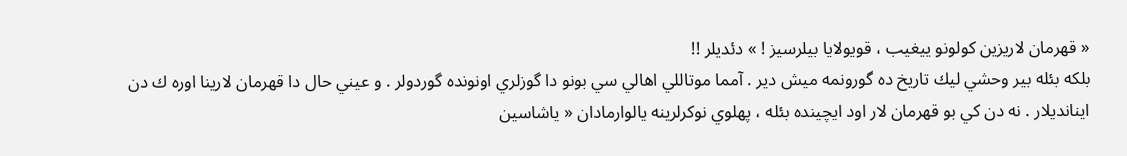« قهرمان لاريزين كولونو ييغيب ، قويولايا بيلرسيز ! » دئديلر !!
بلكه بئله بير وحشي ليك تاريخ ده گورونمه ميش دير . آمما موتاللي اهالي سي بونو دا گوزلري اونونده گوردولر . و عيني حال دا قهرمان لارينا اوره ك دن اينانديلار . نه دن كي بو قهرمان لار اود ايچينده بئله ، پهلوي نوكرلرينه يالوارمادان « ياشاسين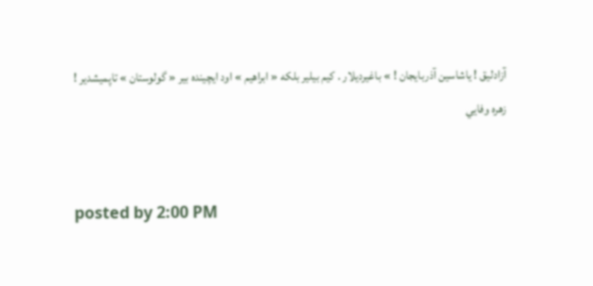آزادليق ! ياشاسين آذربايجان ! » باغيرديلار . كيم بيلير بلكه « ابراهيم » اود ايچينده بير « گولوستان » تاپميشدير !
زهره وفايي


posted by 2:00 PM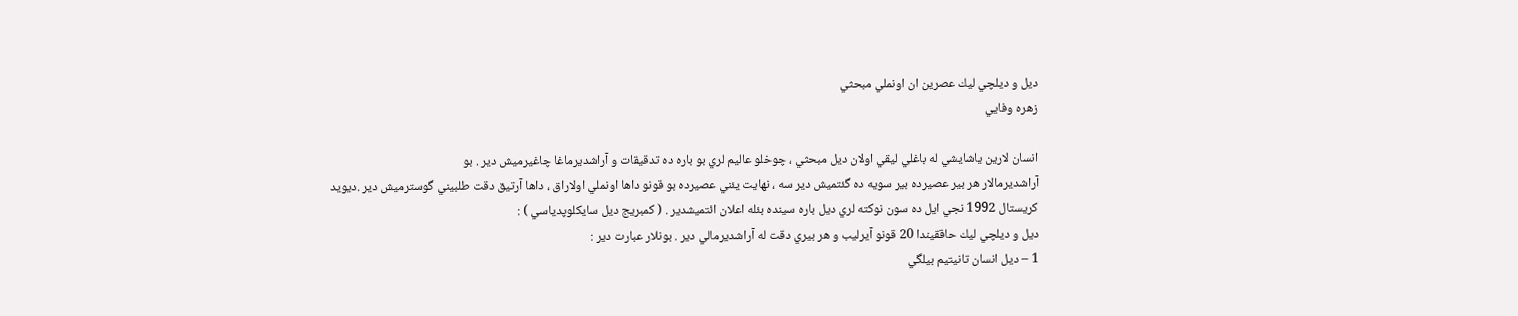ديل و ديلچي ليك عصرين ان اونملي مبحثي
زهره وفايي

انسان لارين ياشايشي له باغلي ليقي اولان ديل مبحثي ، چوخلو عاليم لري بو باره ده تدقيقات و آراشديرماغا چاغيرميش دير . بو
آراشديرمالار هر بير عصيرده بير سويه ده گئتميش دير سه ، نهايت يئني عصيرده بو قونو داها اونملي اولاراق ، داها آرتيق دقت طلبيني گوسترميش دير .ديويد كريستال 1992 نجي ايل ده سون نوكته لري ديل باره سينده بئله اعلان ائتميشدير . ( كمبريج ديل سايكلوپدياسي ) :
ديل و ديلچي ليك حاققيندا 20 قونو آيرليب و هر بيري دقت له آراشديرمالي دير . بونلار عبارت دير :
1 – ديل انسان تانيتيم بيلگي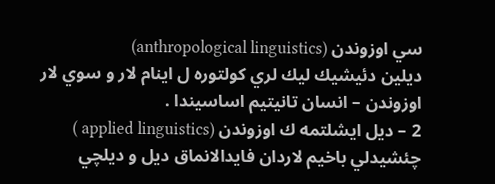سي اوزوندن (anthropological linguistics)
ديلين دئيشيك ليك لري كولتوره ل اينام لار و سوي لار اوزوندن – انسان تانيتيم اساسيندا .
2 – ديل ايشلتمه ك اوزوندن (applied linguistics )
چئشيدلي باخيم لاردان فايدالانماق ديل و ديلچي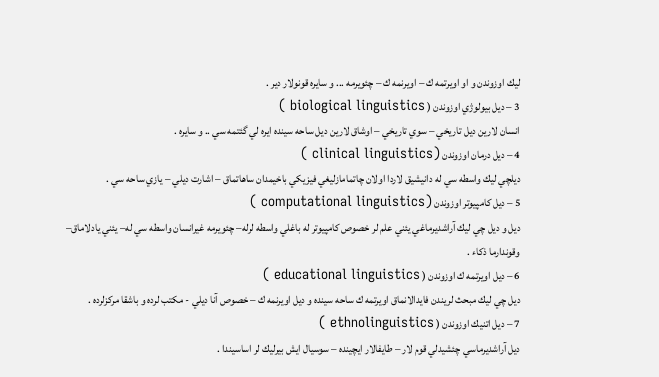ليك اوزوندن و او اويرتمه ك – اويرنمه ك – چئويرمه ... و سايره قونولار دير .
3 – ديل بيولوژي اوزوندن ( biological linguistics )
انسان لارين ديل تاريخي – سوي تاريخي – اوشاق لارين ديل ساحه سينده ايره لي گئتمه سي .. و سايره .
4 – ديل درمان اوزوندن (clinical linguistics )
ديلچي ليك واسطه سي له دانيشيق لاردا اولان چاتمامازليغي فيزيكي باخيمدان ساهاتماق – اشارت ديلي – يازي ساحه سي .
5 – ديل كامپيوتر اوزوندن (computational linguistics )
ديل و ديل چي ليك آراشديرماغي يئني علم لر خصوص كامپيوتر له باغلي واسطه لرله– چئويرمه غيرانسان واسطه سي له– يئني يادلاماق– وقوندارما ذكاء .
6 – ديل اويرتمه ك اوزوندن ( educational linguistics )
ديل چي ليك مبحث لريندن فايدالانماق اويرتمه ك ساحه سينده و ديل اويرنمه ك – خصوص آنا ديلي - مكتب لرده و باشقا مركزلرده .
7 – ديل اتنيك اوزوندن ( ethnolinguistics )
ديل آراشديرماسي چئشيدلي قوم لار – طايفالار ايچينده – سوسيال ايش بيرليك لر اساسيندا .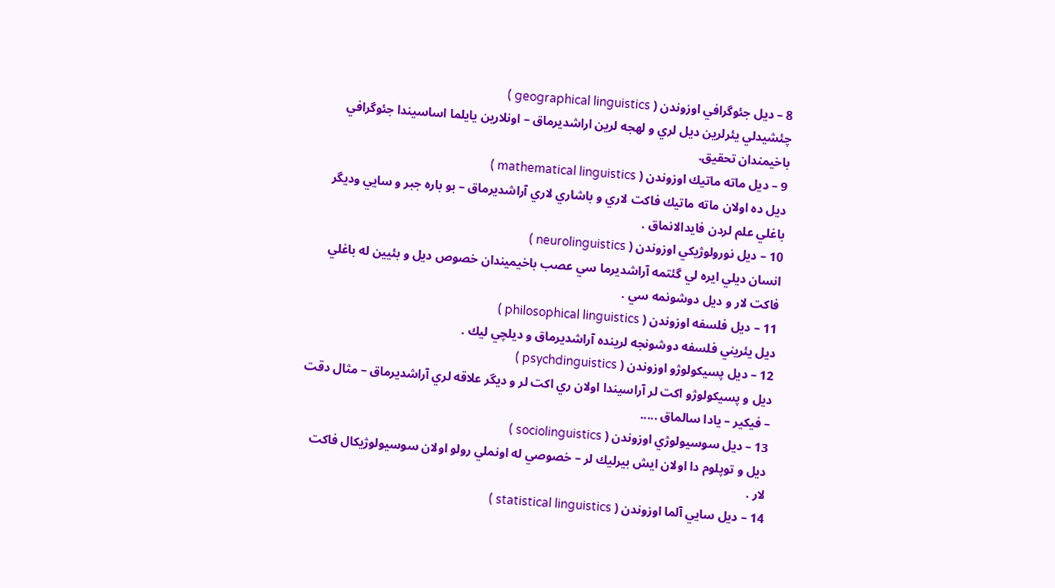8 – ديل جئوگرافي اوزوندن ( geographical linguistics )
چئشيدلي يئرلرين ديل لري و لهجه لرين اراشديرماق – اونلارين يايلما اساسيندا جئوگرافي باخيمندان تحقيق.
9 – ديل ماته ماتيك اوزوندن ( mathematical linguistics )
ديل ده اولان ماته ماتيك فاكت لاري و باشاري لاري آراشديرماق – بو باره جبر و سايي وديگر باغلي علم لردن فايدالانماق .
10 – ديل نورولوژيكي اوزوندن ( neurolinguistics )
انسان ديلي ايره لي گئتمه آراشديرما سي عصب باخيميندان خصوص ديل و بئيين له باغلي فاكت لار و ديل دوشونمه سي .
11 – ديل فلسفه اوزوندن ( philosophical linguistics )
ديل يئريني فلسفه دوشونجه لرينده آراشديرماق و ديلچي ليك .
12 – ديل پسيكولوژو اوزوندن ( psychdinguistics )
ديل و پسيكولوژو اكت لر آراسيندا اولان ري اكت لر و ديگر علاقه لري آراشديرماق – مثال دقت – فيكير – يادا سالماق .....
13 – ديل سوسيولوژي اوزوندن ( sociolinguistics )
ديل و توپلوم دا اولان ايش بيرليك لر – خصوصي له اونملي رولو اولان سوسيولوژيكال فاكت لار .
14 – ديل سايي آلما اوزوندن ( statistical linguistics )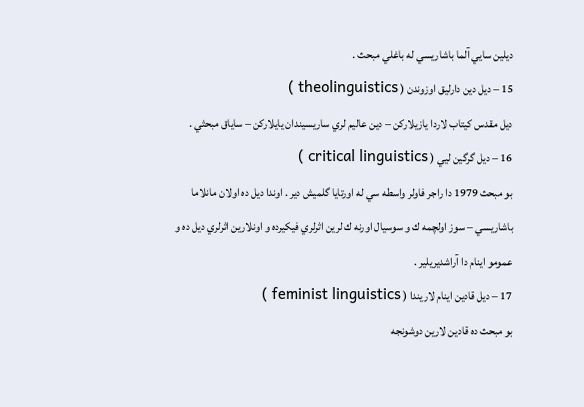ديلين سايي آلما باشاريسي له باغلي مبحث .
15 – ديل دين دارليق اوزوندن ( theolinguistics )
ديل مقدس كيتاب لاردا يازيلاركن – دين عاليم لري ساريسيندان يايلاركن – ساياق مبحثي .
16 – ديل گرگين ليي ( critical linguistics )
بو مبحث 1979 دا راجر فاولر واسطه سي له اورتايا گلميش دير . اوندا ديل ده اولان مانلاما باشاريسي – سوز اولچمه ك و سوسيال اورنه ك لرين اثرلري فيكيرده و اونلارين اثرلري ديل ده و عمومو اينام دا آراشديريلير .
17 – ديل قادين اينام لاريندا ( feminist linguistics )
بو مبحث ده قادين لارين دوشونجه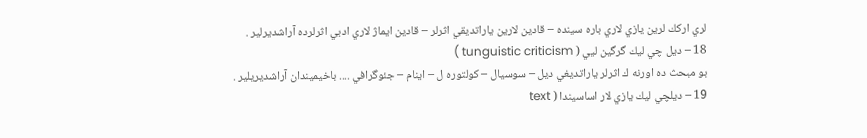لري اركك لرين يازي لاري باره سينده – قادين لارين ياراتديقي اثرلر – قادين ايماژ لاري ادبي اثرلرده آراشديرلير .
18 – ديل چي ليك گرگين ليي ( tunguistic criticism )
بو مبحث ده اورنه ك اثرلر ياراتديغي ديل – سوسيال – كولتوره ل – اينام – جئوگرافي .... باخيميندان آراشديريلير .
19 – ديلچي ليك يازي لار اساسيندا ( text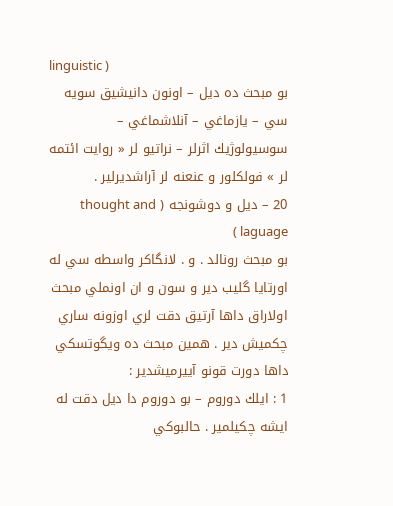linguistic )
بو مبحث ده ديل – اونون دانيشيق سويه سي – يازماغي – آنلاشماغي – سوسيولوژيك اثرلر – نراتيو لر « روايت ائتمه لر » فولكلور و عنعنه لر آراشديرلير .
20 – ديل و دوشونجه ( thought and laguage )
بو مبحث رونالد . و . لانگاكر واسطه سي له اورتايا گليب دير و سون و ان اونملي مبحث اولاراق داها آرتيق دقت لري اوزونه ساري چكميش دير . همين مبحث ده ويگوتسكي داها دورت قونو آييرميشدير :
1 : ايلك دوروم – بو دوروم دا ديل دقت له ايشه چكيلمير . حالبوكي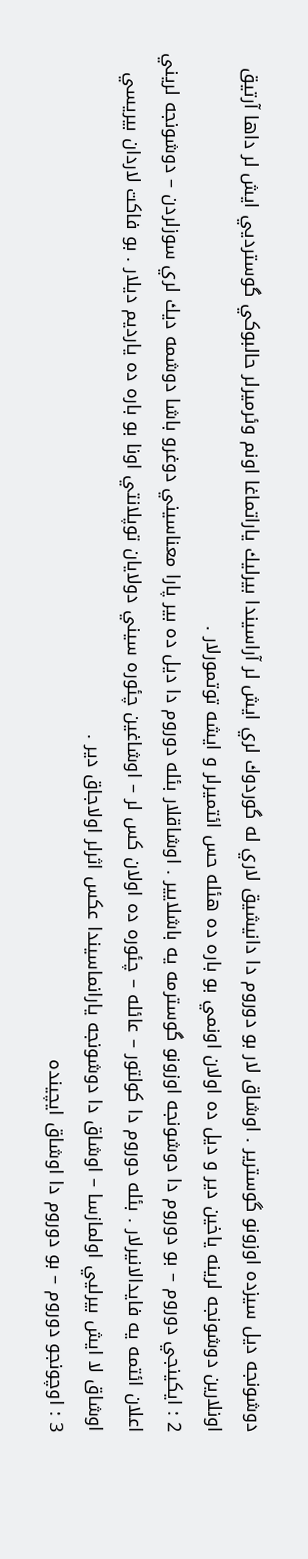دوشونجه ديل سيزده اوزونو گوسترير . اوشاق لار بو دوروم دا دانيشيق لاري له گوردوك لري ايش لر آراسيندا بيرليك ياراتماغا اونم وئرميرلر حالبوكي گوسترديي ايش لر داها آرتيق اونلارين دوشونجه لرينه ياخين دير و ديل ده اولان اونمي بو باره ده هئله حس ائتميرلر و ايشه توتمورلار .
2 : ايكينجي دوروم – بو دوروم دا دوشونجه اوزونو گوسترمه يه باشلايير . اوشاقلار بئله دوروم دا ديل ده بير پارا معناسيني دوغرو باشا دوشمه ديك لري سوزلردن – دوشونجه لريني اعلان ائتمه يه فايدالانيرلار . بئله دوروم دا كولتور – عائله – چئوره ده اولان كس لر – اوشاغين چئوره سيني دولايان توپلانتي اونا بو باره ده يارديم ديلار . بو فاكت لاردان بيريسي اوشاق لا ايش بيرليي اولمازسا – اوشاق دا دوشونجه يارانماسيندا عكس اثرلر اولاجاق دير .
3 : اوچونجو دوروم – بو دوروم دا اوشاق ايچينده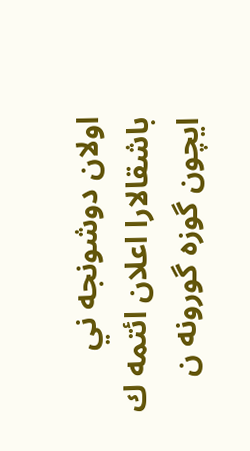اولان دوشونجه ني باشقالارا اعلان ائتمه ك ايچون گوزه گورونه ن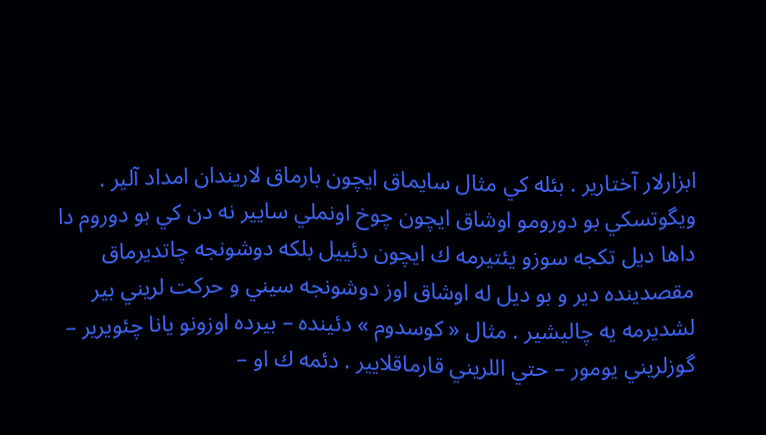ابزارلار آختارير . بئله كي مثال سايماق ايچون بارماق لاريندان امداد آلير . ويگوتسكي بو دورومو اوشاق ايچون چوخ اونملي سايير نه دن كي بو دوروم دا داها ديل تكجه سوزو يئتيرمه ك ايچون دئييل بلكه دوشونجه چاتديرماق مقصدينده دير و بو ديل له اوشاق اوز دوشونجه سيني و حركت لريني بير لشديرمه يه چاليشير . مثال « كوسدوم » دئينده – بيرده اوزونو يانا چئويرير – گوزلريني يومور – حتي اللريني قارماقلايير . دئمه ك او –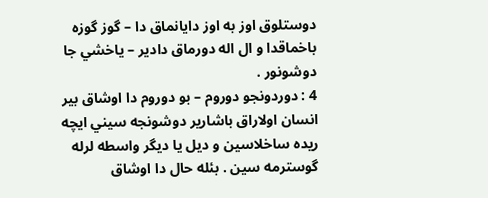دوستلوق اوز به اوز دايانماق دا – گوز گوزه باخماقدا و ال اله دورماق دادير – ياخشي جا دوشونور .
4 : دوردونجو دوروم – بو دوروم دا اوشاق بير انسان اولاراق باشارير دوشونجه سيني ايچه ريده ساخلاسين و ديل يا ديگر واسطه لرله گوسترمه سين . بئله حال دا اوشاق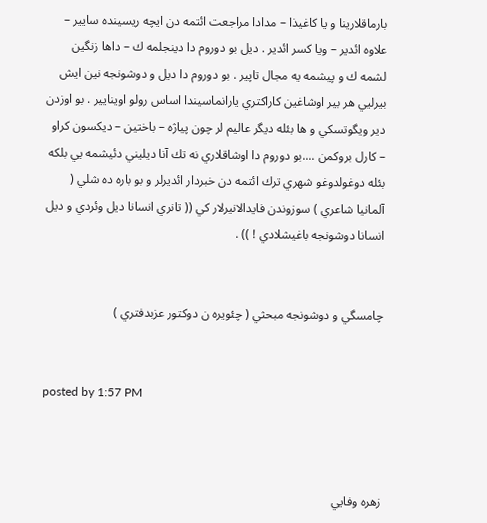بارماقلارينا و يا كاغيذا – مدادا مراجعت ائتمه دن ايچه ريسينده سايير – علاوه ائدير – ويا كسر ائدير . ديل بو دوروم دا دينجلمه ك – داها زنگين لشمه ك و پيشمه يه مجال تاپير . بو دوروم دا ديل و دوشونجه نين ايش بيرليي هر بير اوشاغين كاراكتري يارانماسيندا اساس رولو اوينايير . بو اوزدن دير ويگوتسكي و ها بئله ديگر عاليم لر چون پياژه – باختين – ديكسون كراو – كارل بروكمن ....بو دوروم دا اوشاقلاري نه تك آنا ديليني دئيشمه يي بلكه بئله دوغولدوغو شهري ترك ائتمه دن خبردار ائديرلر و بو باره ده شلي ( آلمانيا شاعري ) سوزوندن فايدالانيرلار كي (( تانري انسانا ديل وئردي و ديل انسانا دوشونجه باغيشلادي ! )) .


چامسگي و دوشونجه مبحثي ( چئويره ن دوكتور عزبدفتري )


posted by 1:57 PM



زهره وفايي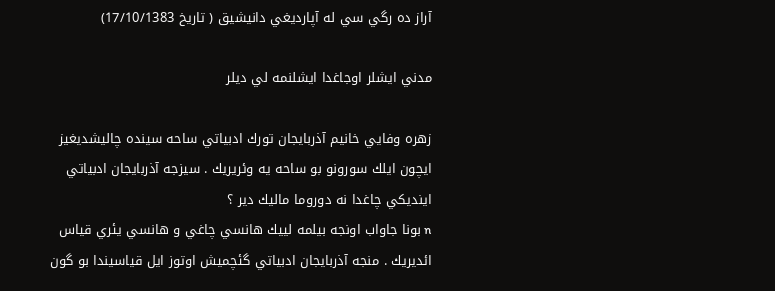آراز ده رگي سي له آپارديغي دانيشيق ( تاريخ 17/10/1383)

مدني ايشلر اوجاغدا ايشلنمه لي ديلر

زهره وفايي خانيم آذربايجان تورك ادبياتي ساحه سينده چاليشديغيز ايچون ايلك سورونو بو ساحه يه وئريريك . سيزجه آذربايجان ادبياتي اينديكي چاغدا نه دوروما ماليك دير ؟
n بونا جاواب اونجه بيلمه لييك هانسي چاغي و هانسي يئري قياس ائديريك . منجه آذربايجان ادبياتي گئچميش اوتوز ايل قياسيندا بو گون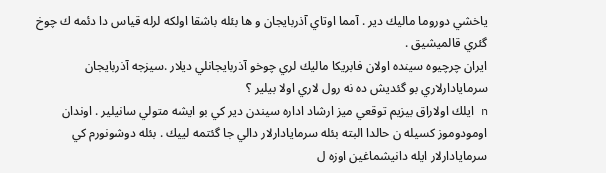ياخشي دوروما ماليك دير . آمما اوتاي آذربايجان و ها بئله باشقا اولكه لرله قياس دا دئمه ك چوخ گئري قالميشيق .
ايران چرچيوه سينده اولان فابريكا ماليك لري چوخو آذربايجانلي ديلار .سيزجه آذربايجان سرمايادارلاري بو گئديش ده نه رول لاري اولا بيلير ؟
n ايلك اولاراق بيزيم توقعي ميز ارشاد اداره سيندن دير كي بو ايشه متولي سانيلير . اوندان اومودوموز كسيله ن حالدا البته بئله سرمايادارلار دالي جا گئتمه لييك . بئله دوشونورم كي سرمايادارلار ايله دانيشماغين اوزه ل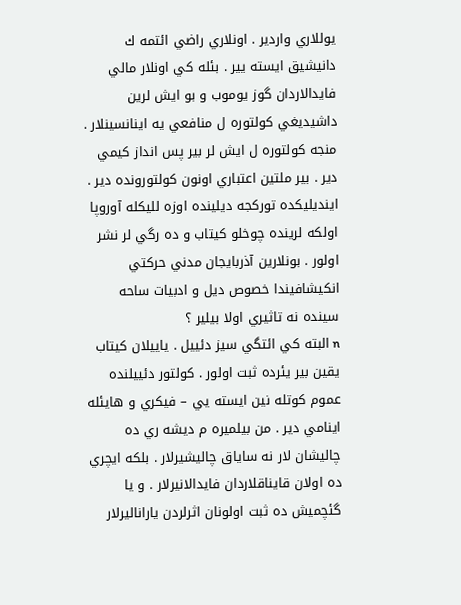يوللاري واردير . اونلاري راضي ائتمه ك دانيشيق ايسته يير . بئله كي اونلار مالي فايدالاردان گوز يوموب و بو ايش لرين داشيديغي كولتوره ل منافعي يه اينانسينلار . منجه كولتوره ل ايش لر بير پس انداز كيمي دير . بير ملتين اعتباري اونون كولتورونده دير .
اينديليكده توركجه ديلينده اوزه لليكله آوروپا اولكه لرينده چوخلو كيتاب و ده رگي لر نشر اولور . بونلارين آذربايجان مدني حركتي انكيشافيندا خصوص ديل و ادبيات ساحه سينده نه تاثيري اولا بيلير ؟
n البته كي ائتگي سيز دئييل . ياييلان كيتاب يقين بير يئرده ثبت اولور . كولتور دئييلنده عموم كوتله نين ايسته يي – فيكري و هايئله اينامي دير . من بيلميره م ديشه ري ده چاليشان لار نه ساياق چاليشيرلار . بلكه ايچري ده اولان قايناقلاردان فايدالانيرلار . و يا گئچميش ده ثبت اولونان اثرلردن ياراناليرلار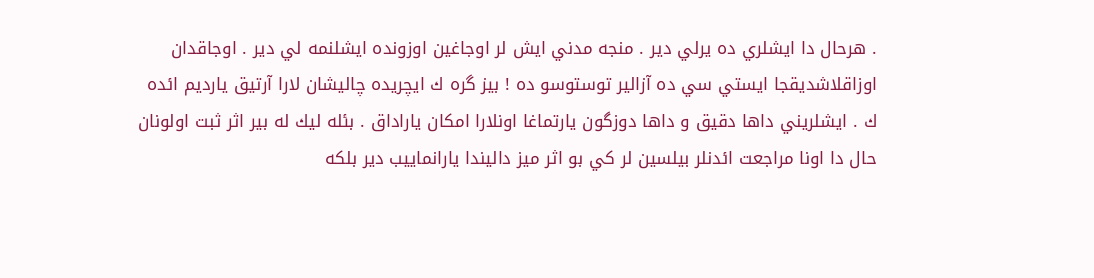. هرحال دا ايشلري ده يرلي دير . منجه مدني ايش لر اوجاغين اوزونده ايشلنمه لي دير . اوجاقدان اوزاقلاشديقجا ايستي سي ده آزالير توستوسو ده ! بيز گره ك ايچريده چاليشان لارا آرتيق يارديم ائده ك . ايشلريني داها دقيق و داها دوزگون يارتماغا اونلارا امكان ياراداق . بئله ليك له بير اثر ثبت اولونان حال دا اونا مراجعت ائدنلر بيلسين لر كي بو اثر ميز داليندا يارانماييب دير بلكه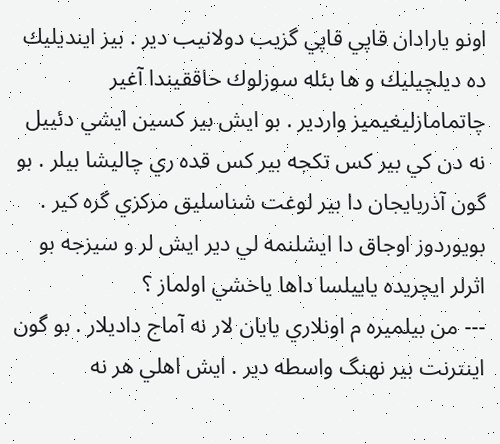اونو يارادان قاپي قاپي گزيب دولانيب دير . بيز اينديليك ده ديلچيليك و ها بئله سوزلوك حاققيندا آغير چاتمامازليغيميز واردير . بو ايش بير كسين ايشي دئييل نه دن كي بير كس تكجه بير كس قده ري چاليشا بيلر . بو گون آذربايجان دا بير لوغت شناسليق مركزي گره كير .
بويوردوز اوجاق دا ايشلنمه لي دير ايش لر و سيزجه بو اثرلر ايچريده ياييلسا داها ياخشي اولماز ؟
--- من بيلميره م اونلاري يايان لار نه آماج داديلار . بو گون اينترنت بير نهنگ واسطه دير . ايش اهلي هر نه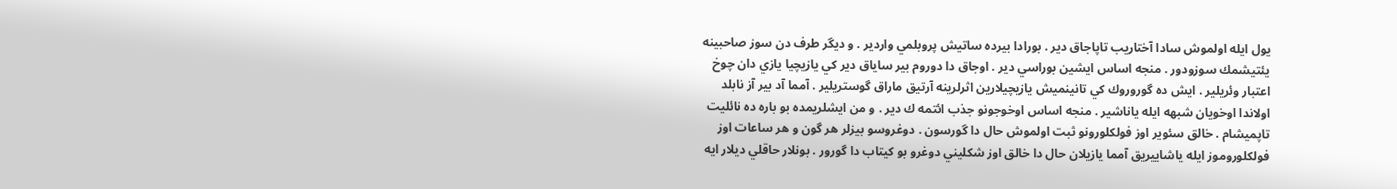يول ايله اولموش سادا آختاريب تاپاجاق دير . بورادا بيرده ساتيش پروبلمي واردير . و ديگر طرف دن سوز صاحبينه يئتيشمك سوزودور . منجه اساس ايشين بوراسي دير . اوجاق دا دوروم بير ساياق دير كي يازيچيا يازي دان چوخ اعتبار وئريلير . ايش ده گوروروك كي تانينميش يازيچيلارين اثرلرينه آرتيق ماراق گوستريلير . آمما آد بير آز نابلد اولاندا اوخويان شبهه ايله ياناشير . منجه اساس اوخوجونو جذب ائتمه ك دير . و من ايشلريمده بو باره ده نائليت تاپميشام . خالق سئوير اوز فولكلورونو ثبت اولموش حال دا گورسون . دوغروسو بيزلر هر گون و هر ساعات اوز فولكلوروموز ايله ياشاييريق آمما يازيلان حال دا خالق اوز شكليني دوغرو بو كيتاب دا گورور . بونلار حاقلي ديلار ايه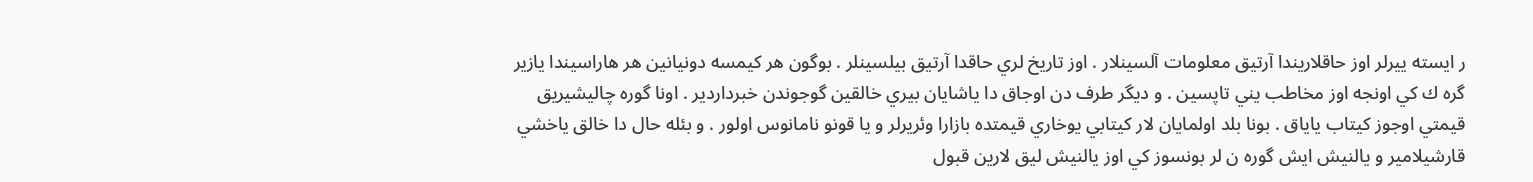ر ايسته ييرلر اوز حاقلاريندا آرتيق معلومات آلسينلار . اوز تاريخ لري حاقدا آرتيق بيلسينلر . بوگون هر كيمسه دونيانين هر هاراسيندا يازير گره ك كي اونجه اوز مخاطب يني تاپسين . و ديگر طرف دن اوجاق دا ياشايان بيري خالقين گوجوندن خبرداردير . اونا گوره چاليشيريق قيمتي اوجوز كيتاب ياياق . بونا بلد اولمايان لار كيتابي يوخاري قيمتده بازارا وئريرلر و يا قونو نامانوس اولور . و بئله حال دا خالق ياخشي قارشيلامير و يالنيش ايش گوره ن لر بونسوز كي اوز يالنيش ليق لارين قبول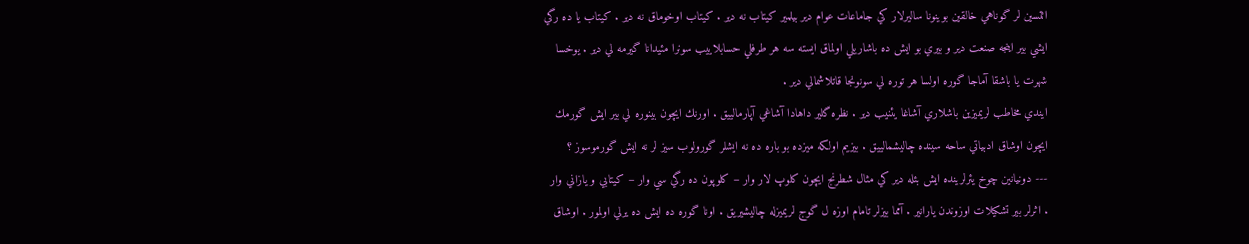ائتسين لر گوناهي خالقين بوينونا ساليرلار كي جاماعات عوام دير بيلمير كيتاب نه دير . كيتاب اوخوماق نه دير . كيتاب يا ده رگي ايشي بير اينجه صنعت دير و بيري بو ايش ده باشاريلي اولماق ايسته سه هر طرفلي حسابلاييب سونرا مئيدانا گيرمه لي دير . يوخسا شهرت يا باشقا آماجا گوره اولسا هر توره لي سونونجا قاتلاشمالي دير .
ايندي مخاطب لريميزين باشلاري آشاغا يئنيب دير . نظره گلير داهادا آشاغي آپارمالييق . اورنك ايچون بينوره لي بير ايش گورمك ايچون اوشاق ادبياتي ساحه سينده چاليشمالييق . بيزيم اولكه ميزده بو باره ده نه ايشلر گورولوب سيز لر نه ايش گورموسوز ؟
--- دونيانين چوخ يئرلرينده ايش بئله دير كي مثال شطرنج ايچون كلوپ لار وار – كلوپون ده رگي سي وار – كيتابي و يازاني وار . اثرلر بير تشكيلات اوزوندن يارانير . آمما بيزلر تامام اوزه ل گوج لريميزله چاليشيريق . اونا گوره ده ايش ده يرلي اولمور . اوشاق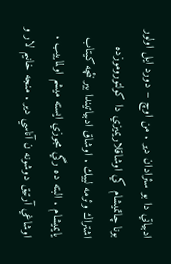ادبياتي دا بو سئرادان دير . من اوچ – دورد ايل اولور بونا چاتميشام كي اوشاقلاريميزي دا كولتوروموزده اشتراك وئرمه لييك . اوشاق ادبياتيندا بير نئچه كيتاب يايميشام . البته ده رگي مجوزي ايسته ميشم اولماييب . اوشاغي آرتيق دوشونه ن آناسي دير . منجه خانيم لار و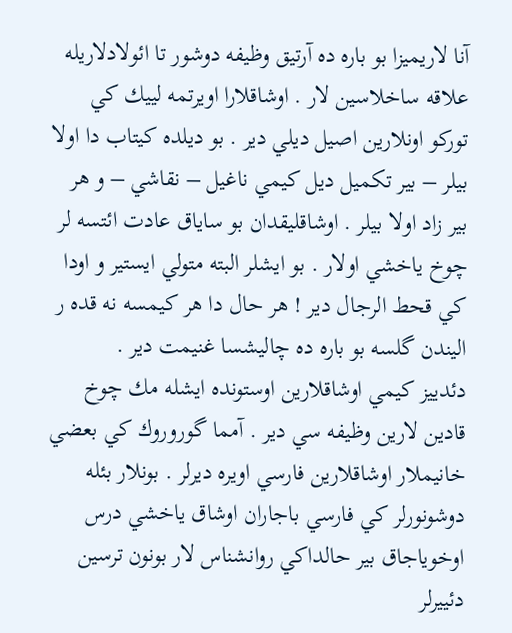آنا لاريميزا بو باره ده آرتيق وظيفه دوشور تا ائولادلاريله علاقه ساخلاسين لار . اوشاقلارا اويرتمه لييك كي توركو اونلارين اصيل ديلي دير . بو ديلده كيتاب دا اولا بيلر – بير تكميل ديل كيمي ناغيل – نقاشي – و هر بير زاد اولا بيلر . اوشاقليقدان بو ساياق عادت ائتسه لر چوخ ياخشي اولار . بو ايشلر البته متولي ايستير و اودا كي قحط الرجال دير ! هر حال دا هر كيمسه نه قده ر اليندن گلسه بو باره ده چاليشسا غنيمت دير .
دئدييز كيمي اوشاقلارين اوستونده ايشله مك چوخ قادين لارين وظيفه سي دير . آمما گوروروك كي بعضي خانيملار اوشاقلارين فارسي اويره ديرلر . بونلار بئله دوشونورلر كي فارسي باجاران اوشاق ياخشي درس اوخوياجاق بير حالداكي روانشناس لار بونون ترسين دئييرلر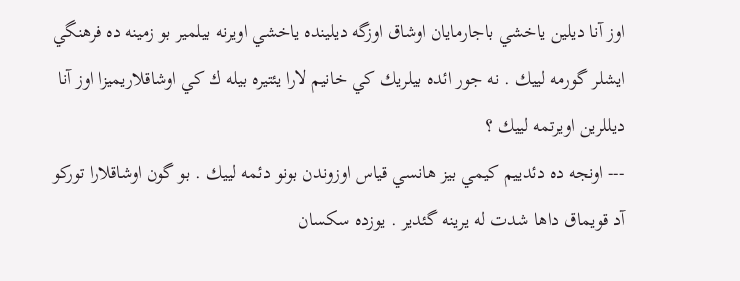اوز آنا ديلين ياخشي باجارمايان اوشاق اوزگه ديلينده ياخشي اويرنه بيلمير بو زمينه ده فرهنگي ايشلر گورمه لييك . نه جور ائده بيلريك كي خانيم لارا يئتيره بيله ك كي اوشاقلاريميزا اوز آنا ديللرين اويرتمه لييك ؟
--- اونجه ده دئدييم كيمي بيز هانسي قياس اوزوندن بونو دئمه لييك . بو گون اوشاقلارا توركو آد قويماق داها شدت له يرينه گئدير . يوزده سكسان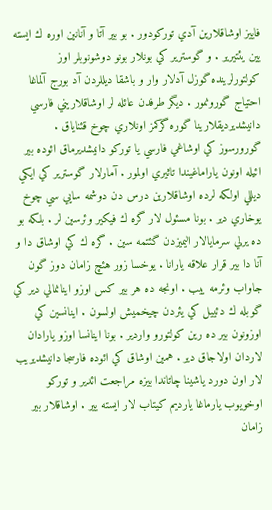فاييز اوشاقلارين آدي توركودور . بو بير آتا و آنانين اوره ك ايسته يين يئتيرير . و گوسترير كي بونلار بونو دوشونوبلر اوز كولتورلرينده گوزل آدلار وار و باشقا ديللردن آد بورج آلماغا احتياج گورونمور . ديگر طرفدن عائله لر اوشاقلاريني فارسي دانيشديرديقلارينا گوره گركمز اونلاري چوخ قئناياق . گورورسوز كي اوشاغي فارسي يا توركو دانيشديرماق ائوده بير ائيله اونون ياراماغيندا تاثيري اولمور . آمارلار گوسترير كي ايكي ديللي اولكه لرده اوشاقلارين درس دن دوشمه سايي سي چوخ يوخاري دير . بونا مسئول لار گره ك فيكير وئرسين لر . بلكه بو ده يرلي سرمايالار اليميزدن گئتمه سين . گره ك كي اوشاق دا و آنا دا بير قرار علاقه يارانا . يوخسا زور هئچ زامان دوز گون جاواب وئرمه ييب . اونجه ده هر بير كس اوزو اينانمالي دير كي گوبله ك دئييل كي يئردن چيخميش اولسون . اينانسين كي اوزونون بير ده رين كولتورو واردير . بونا اينانسا اوزو يارادان لاردان اولاجاق دير . همين اوشاق كي ائوده فارسجا دانيشديريب لار اون دورد ياشينا چاتاندا بيزه مراجعت ائدير و توركو اوخويوب يارماغا يارديم كيتاب لار ايسته يير . اوشاقلار بير زامان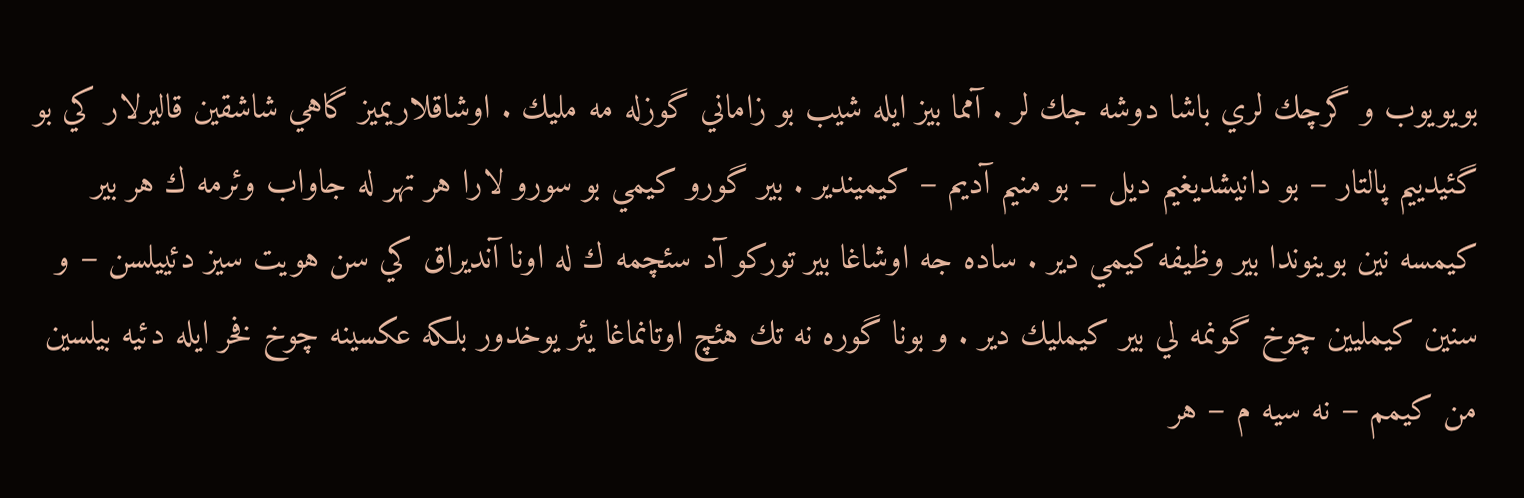بويويوب و گرچك لري باشا دوشه جك لر . آمما بيز ايله شيب بو زاماني گوزله مه مليك . اوشاقلاريميز گاهي شاشقين قاليرلار كي بو گئيدييم پالتار – بو دانيشديغيم ديل – بو منيم آديم – كيميندير . بير گورو كيمي بو سورو لارا هر تهر له جاواب وئرمه ك هر بير كيمسه نين بوينوندا بير وظيفه كيمي دير . ساده جه اوشاغا بير توركو آد سئچمه ك له اونا آنديراق كي سن هويت سيز دئييلسن – و سنين كيمليين چوخ گونمه لي بير كيمليك دير . و بونا گوره نه تك هئچ اوتانماغا يئر يوخدور بلكه عكسينه چوخ فخر ايله دئيه بيلسين من كيمم – نه سيه م – هر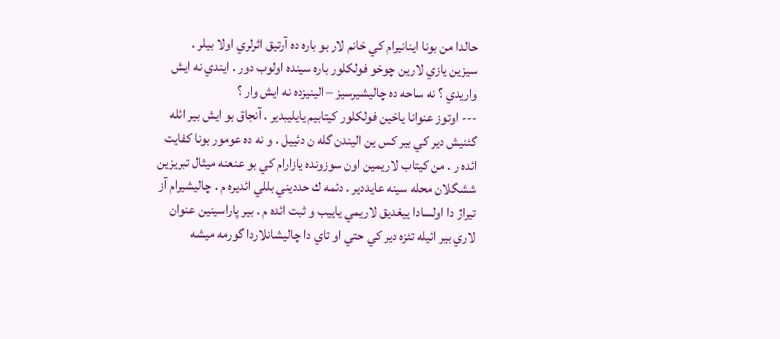حالدا من بونا اينانيرام كي خانم لار بو باره ده آرتيق اثرلري اولا بيلر .
سيزين يازي لارين چوخو فولكلور باره سينده اولوب دور . ايندي نه ايش واريدي ؟ نه ساحه ده چاليشيرسيز – الينيزده نه ايش وار ؟
--- اوتوز عنوانا ياخين فولكلور كيتابيم يايليبدير . آنجاق بو ايش بير ائله گئنيش دير كي بير كس ين اليندن گله ن دئييل . و نه ده عومور بونا كفايت ائده ر . من كيتاب لاريمين اون سوزونده يازارام كي بو عنعنه ميثال تبريزين ششگلان محله سينه عايددير . دئمه ك حدديني بللي ائديره م . چاليشيرام آز تيراژ دا اولسادا ييغديق لاريمي ياييب و ثبت ائده م . بير پاراسينين عنوان لاري بير ائيله تئزه دير كي حتي او تاي دا چاليشانلاردا گورمه ميشه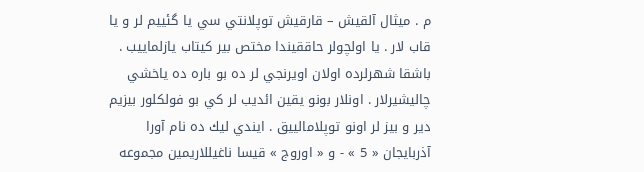م . ميثال آلقيش – قارقيش توپلانتي سي يا گئييم لر و يا قاب لار . يا اولچولر حاققيندا مختص بير كيتاب يازلماييب . باشقا شهرلرده اولان اويرنجي لر ده بو باره ده ياخشي چاليشيرلار . اونلار بونو يقين ائديب لر كي بو فولكلور بيزيم دير و بيز لر اونو توپلامالييق . ايندي ليك ده نام آورا آذربايجان « 5 » - و « اوروج » قيسا ناغيللاريمين مجموعه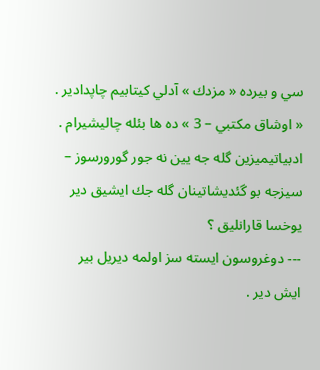سي و بيرده « مزدك » آدلي كيتابيم چاپدادير . « اوشاق مكتبي – 3 » ده ها بئله چاليشيرام .
ادبياتيميزين گله جه يين نه جور گورورسوز – سيزجه بو گئديشاتينان گله جك ايشيق دير يوخسا قارانليق ؟
--- دوغروسون ايسته سز اولمه ديريل بير ايش دير .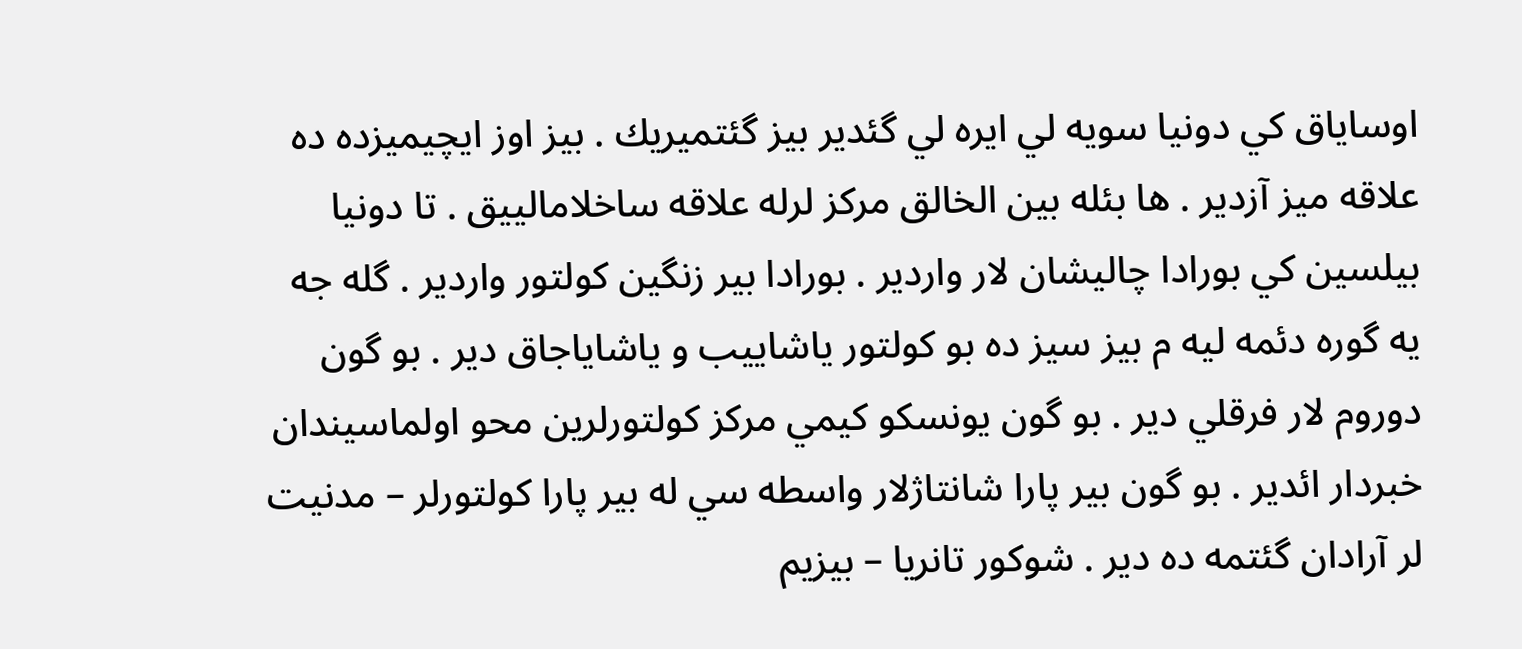اوساياق كي دونيا سويه لي ايره لي گئدير بيز گئتميريك . بيز اوز ايچيميزده ده علاقه ميز آزدير . ها بئله بين الخالق مركز لرله علاقه ساخلامالييق . تا دونيا بيلسين كي بورادا چاليشان لار واردير . بورادا بير زنگين كولتور واردير . گله جه يه گوره دئمه ليه م بيز سيز ده بو كولتور ياشاييب و ياشاياجاق دير . بو گون دوروم لار فرقلي دير . بو گون يونسكو كيمي مركز كولتورلرين محو اولماسيندان خبردار ائدير . بو گون بير پارا شانتاژلار واسطه سي له بير پارا كولتورلر – مدنيت لر آرادان گئتمه ده دير . شوكور تانريا – بيزيم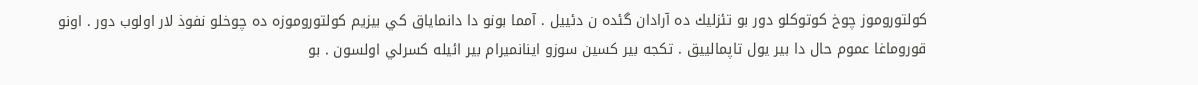كولتوروموز چوخ كوتوكلو دور بو تئزليك ده آرادان گئده ن دئييل . آمما بونو دا دانماياق كي بيزيم كولتوروموزه ده چوخلو نفوذ لار اولوب دور . اونو قوروماغا عموم حال دا بير يول تاپمالييق . تكجه بير كسين سوزو اينانميرام بير ائيله كسرلي اولسون . بو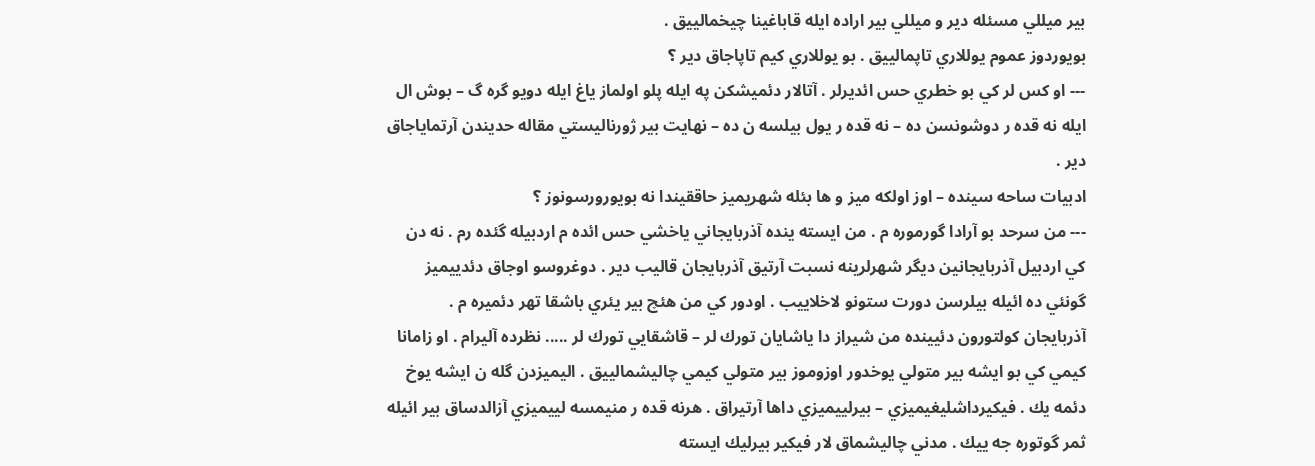بير ميللي مسئله دير و ميللي بير اراده ايله قاباغينا چيخمالييق .
بويوردوز عموم يوللاري تاپمالييق . بو يوللاري كيم تاپاجاق دير ؟
--- او كس لر كي بو خطري حس ائديرلر . آتالار دئميشكن په ايله پلو اولماز ياغ ايله دويو گره گ – بوش ال ايله نه قده ر دوشونسن ده – نه قده ر يول بيلسه ن ده – نهايت بير ژورناليستي مقاله حديندن آرتماياجاق دير .
ادبيات ساحه سينده – اوز اولكه ميز و ها بئله شهريميز حاققيندا نه بويورورسونوز ؟
--- من سرحد بو آرادا گورموره م . من ايسته ينده آذربايجاني ياخشي حس ائده م اردبيله گئده رم . نه دن كي اردبيل آذربايجانين ديگر شهرلرينه نسبت آرتيق آذربايجان قاليب دير . دوغروسو اوجاق دئدييميز گونئي ده ائيله بيلرسن دورت ستونو لاخلاييب . اودور كي من هئچ بير يئري باشقا تهر دئميره م . آذربايجان كولتورون دئيينده من شيراز دا ياشايان تورك لر – قاشقايي تورك لر ..... نظرده آليرام . او زامانا كيمي كي بو ايشه بير متولي يوخدور اوزوموز بير متولي كيمي چاليشمالييق . اليميزدن گله ن ايشه يوخ دئمه يك . فيكيرداشليغيميزي – بيرلييميزي داها آرتيراق . هرنه قده ر منيمسه لييميزي آزالدساق بير ائيله ثمر گوتوره جه ييك . مدني چاليشماق لار فيكير بيرليك ايسته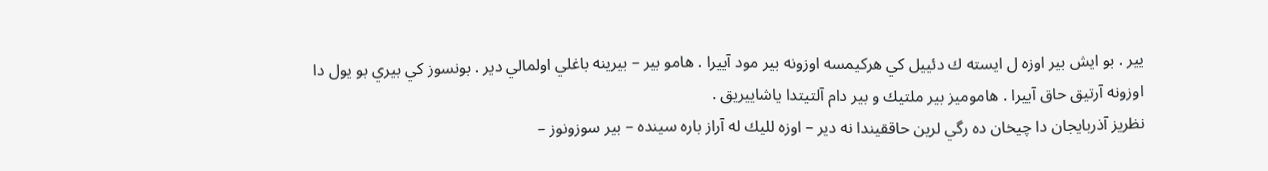يير . بو ايش بير اوزه ل ايسته ك دئييل كي هركيمسه اوزونه بير مود آييرا . هامو بير – بيرينه باغلي اولمالي دير . بونسوز كي بيري بو يول دا اوزونه آرتيق حاق آييرا . هاموميز بير ملتيك و بير دام آلتيتدا ياشاييريق .
نظريز آذربايجان دا چيخان ده رگي لرين حاققيندا نه دير – اوزه لليك له آراز باره سينده – بير سوزونوز –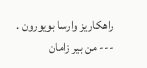راهكاريز وارسا بويورون .
--- من بير زامان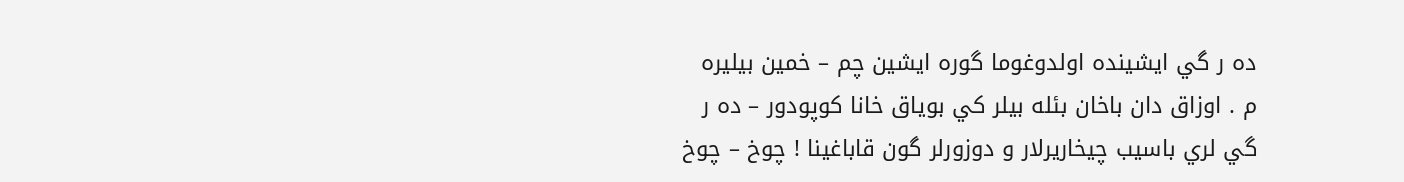ده ر گي ايشينده اولدوغوما گوره ايشين چم – خمين بيليره م . اوزاق دان باخان بئله بيلر كي بوياق خانا كوپودور – ده ر گي لري باسيب چيخاريرلار و دوزورلر گون قاباغينا ! چوخ – چوخ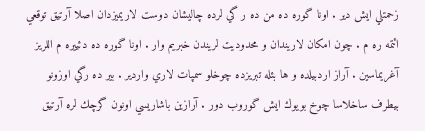زحمتلي ايش دير . اونا گوره ده من ده ر گي لرده چاليشان دوست لاريميزدان اصلا آرتيق توقعي ائتمه ره م . چون امكان لاريندان و محدوديت لريندن خبريم وار . اونا گوره ده دئييره م اللريز آغريماسين . آراز اردبيلده و ها بئله تبريزده چوخلو سمپات لاري واردير . بير ده رگي اوزونو بيطرف ساخلاسا چوخ بويوك ايش گوروب دور . آرازين باشاريسي اونون گرچك لره آرتيق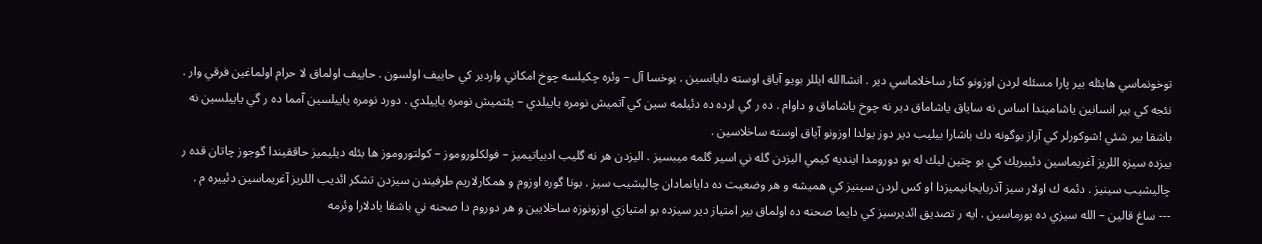توخونماسي هابئله بير پارا مسئله لردن اوزونو كنار ساخلاماسي دير . انشاالله ايللر بويو آياق اوسته دايانسين . يوخسا آل – وئره چكيلسه چوخ امكاني واردير كي حاييف اولسون . حاييف اولماق لا حرام اولماغين فرقي وار . نئجه كي بير انسانين ياشاميندا اساس نه ساياق ياشاماق دير نه چوخ ياشاماق و داوام . ده ر گي لرده ده دئيلمه سين كي آتميش نومره ياييلدي – يئتميش نومره ياييلدي . دورد نومره ياييلسين آمما ده ر گي ياييلسين نه باشقا بير شئي !شوكورلر كي آراز بوگونه دك باشارا بيليب دير دوز يولدا اوزونو آياق اوسته ساخلاسين .
بيزده سيزه اللريز آغريماسين دئييريك كي بو چتين ليك له بو دورومدا اينديه كيمي اليزدن گله ني اسير گلمه ميبسيز . اليزدن هر نه گليب ادبياتيميز – فولكلوروموز – كولتوروموز ها بئله ديليميز حاققيندا گوجوز چاتان قده ر چاليشيب سينيز . دئمه ك اولار سيز آذربايجانيميزدا او كس لردن سينيز كي هميشه و هر وضعيت ده دايانمادان چاليشيب سيز . بونا گوره اوزوم و همكارلاريم طرفيندن سيزدن تشكر ائديب اللريز آغريماسين دئييره م .
--- ساغ قالين – الله سيزي ده يورماسين . ايه ر تصديق ائديرسيز كي دايما صحنه ده اولماق بير امتياز دير سيزده بو امتيازي اوزونوزه ساخلايين و هر دوروم دا صحنه ني باشقا يادلارا وئرمه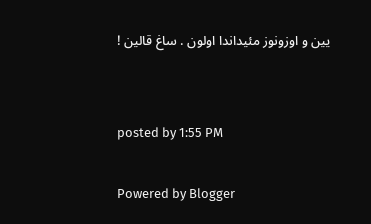يين و اوزونوز مئيداندا اولون . ساغ قالين !


posted by 1:55 PM

Powered by Blogger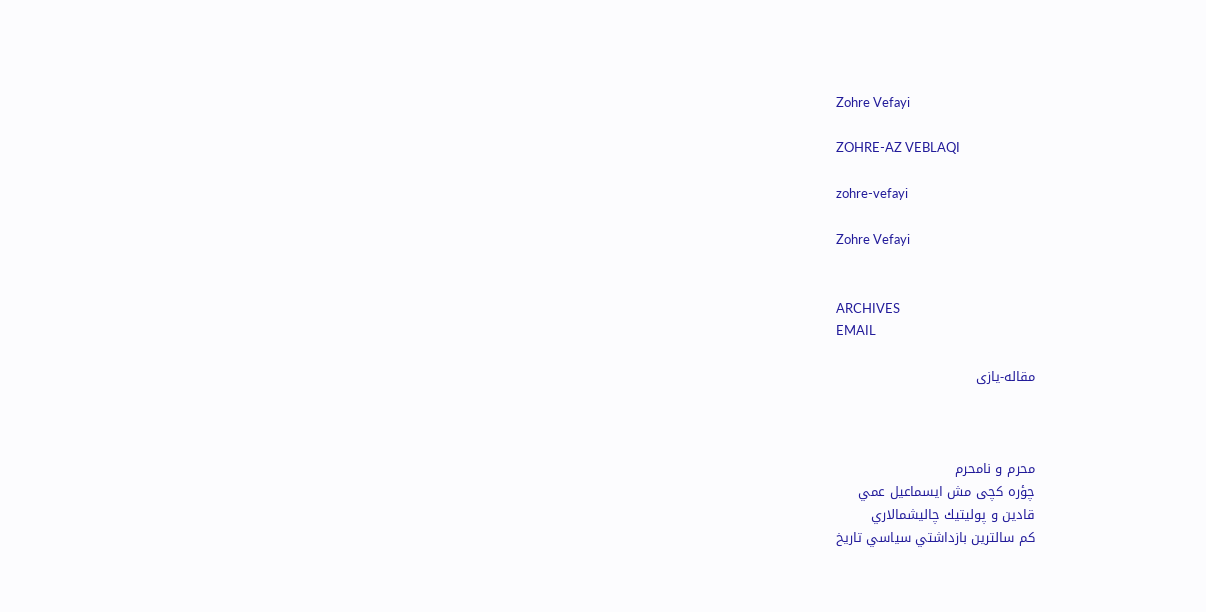Zohre Vefayi

ZOHRE-AZ VEBLAQI

zohre-vefayi

Zohre Vefayi


ARCHIVES
EMAIL

مقاله-يازى



محرم و نامحرم
چؤره كچى مش ايسماعيل عمي
قادين و پوليتيك چاليشمالاري
كم سالترين بازداشتي سياسي تاريخ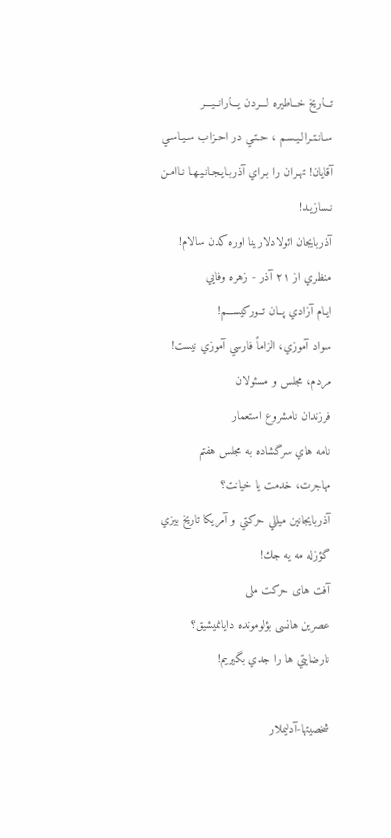تـــاريخ خــاطيره لـــردن يـــارانــيـــر
سـانـتـرالـيـسـم ، حـتـي در احـزاب سـيـاسـي
آقايان! تهـران را بـراي آذربـايـجـانـيـهـا نـاامـن نـسازيـد!
آذربايجان ائولادلارينا اوره کدن سالام!
منظري از ۲۱ آذر - زهره وفايي
ايـام آزادي پــان تــوركيســـم!
سواد آموزي، الزاماً فارسي آموزي نيست!
مردم، مجلس و مسئولان
فرزندان نامشروع استعمار
نامه هاي سرگشاده به مجلس هفتم
مهاجرت‌، خدمت‌ يا خيانت‌؟
آذربايجانين ميللي حركتي و آمريكا تاريخ بيزي گؤزله مه يه جك!
آفت هاى حركت ملى
عصرين هانسى بؤلومونده دايانميشيق؟
نارضايتي ها را جدي بگيريم!

شخصيتها-آدليملار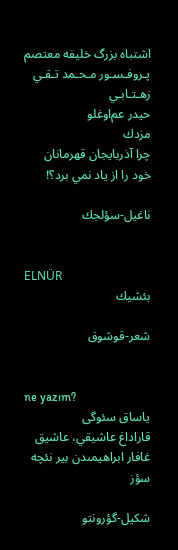اشتباه بزرگ خليفه معتصم
پـروفـسـور مـحـمد تـقـي زهـتـابـي
حيدر عم‌اوغلو
مزدك
چرا آذربايجان قهرمانان خود را از ياد نمي برد؟!

ناغيل-سؤلجك


ELNÜR
بئشيك

شعر-قوشوق


ne yazım?
ياساق سئوگى
قاراداغ عاشيقي، عاشيق غافار ابراهيمىدن بير نئچه سؤز

شكيل-گؤرونتو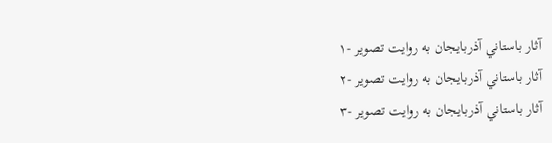آثار باستاني آذربايجان به روايت تصوير -۱
آثار باستاني آذربايجان به روايت تصوير -۲
آثار باستاني آذربايجان به روايت تصوير -۳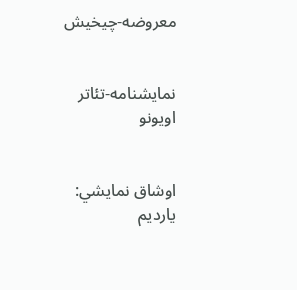معروضه-چيخيش


نمايشنامه-تئاتر اويونو


اوشاق نمايشي: يارديم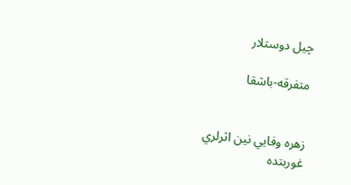چيل دوستلار

متفرقه-باشقا


زهره وفايي نين اثرلري
غوربتده‌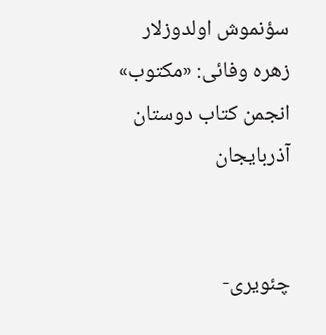سؤنموش‌ اولدوزلار
زهره‌ وفائی‌: «مكتوب‌»
انجمن‌ كتاب‌ دوستان‌ آذربايجان‌


چئويرى-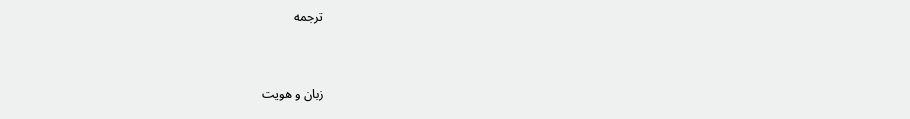ترجمه


زبان و هويت